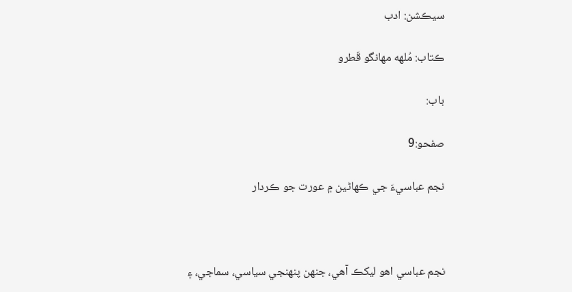سيڪشن: ادب

ڪتاب: مُلهه مهانگو قَطرو

باب:

صفحو:9

نجم عباسيءَ جي ڪهاڻين ۾ عورت جو ڪردار



نجم عباسي اهو ليکڪ آهي، جنهن پنهنجي سياسي، سماجي، ۽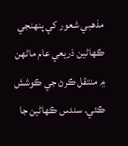مذهبي شعور کي پنهنجي ڪهاڻين ذريعي عام ماڻهن ۾ منتقل ڪرڻ جي ڪوشش ڪئي. سندس ڪهاڻين جا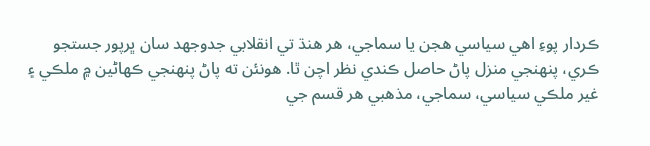ڪردار پوءِ اهي سياسي هجن يا سماجي، هر هنڌ تي انقلابي جدوجهد سان ڀرپور جستجو ڪري، پنهنجي منزل پاڻ حاصل ڪندي نظر اچن ٿا. هونئن ته پاڻ پنهنجي ڪهاڻين ۾ ملڪي ۽ غير ملڪي سياسي، سماجي، مذهبي هر قسم جي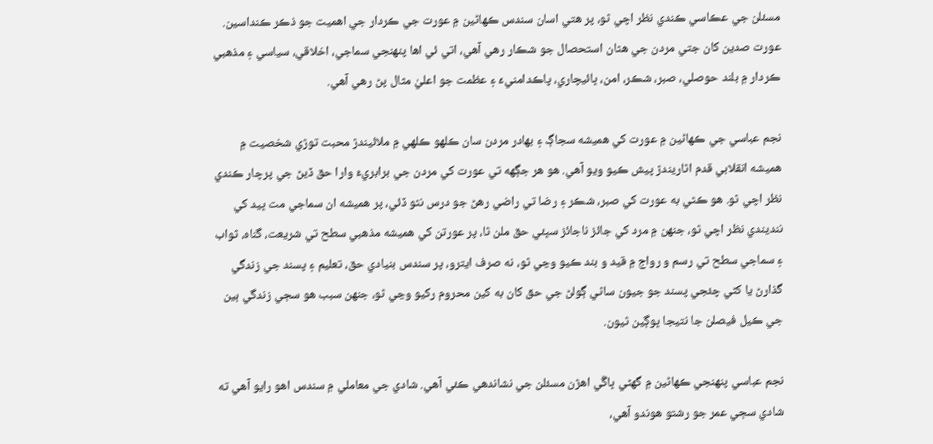مسئلن جي عڪاسي ڪندي نظر اچي ٿو، پر هتي اسان سندس ڪهاڻين ۾ عورت جي ڪردار جي اهميت جو ذڪر ڪنداسين. عورت صدين کان جتي مردن جي هٿان استحصال جو شڪار رهي آهي، اتي ئي اها پنهنجي سماجي، اخلاقي، سياسي ۽ مذهبي ڪردار ۾ بلند حوصلي، صبر، شڪر، امن، ڀائيچاري، پاڪدامنيءَ ۽ عظمت جو اعليٰ مثال پڻ رهي آهي.

نجم عباسي جي ڪهاڻين ۾ عورت کي هميشه سجاڳ ۽ بهادر مردن سان ڪلهو ڪلهي ۾ ملائيندڙ محبت توڙي شخصيت ۾ هميشه انقلابي قدم اٿاريندڙ پيش ڪيو ويو آهي. هو هر جڳهه تي عورت کي مردن جي برابريءَ وارا حق ڏيڻ جي پرچار ڪندي نظر اچي ٿو. هو ڪٿي به عورت کي صبر، شڪر ۽ رضا تي راضي رهڻ جو درس نٿو ڏئي، پر هميشه ان سماجي مت ڀيد کي ننديندي نظر اچي ٿو، جنهن ۾ مرد کي جائز ناجائز سڀئي حق ملن ٿا، پر عورتن کي هميشه مذهبي سطح تي شريعت، گناه، ثواب ۽ سماجي سطح تي رسم و رواج ۾ قيد و بند ڪيو وڃي ٿو، نه صرف ايترو، پر سندس بنيادي حق، تعليم ۽ پسند جي زندگي گذارڻ يا کڻي چئجي پسند جو جيون ساٿي ڳولڻ جي حق کان به کين محروم رکيو وڃي ٿو، جنهن سبب هو سڄي زندگي ٻين جي ڪيل فيصلن جا نتيجا ڀوڳين ٿيون.

نجم عباسي پنهنجي ڪهاڻين ۾ گهڻي ڀاڱي اهڙن مسئلن جي نشاندهي ڪئي آهي. شادي جي معاملي ۾ سندس اهو رايو آهي ته شادي سڄي عمر جو رشتو هوندو آهي،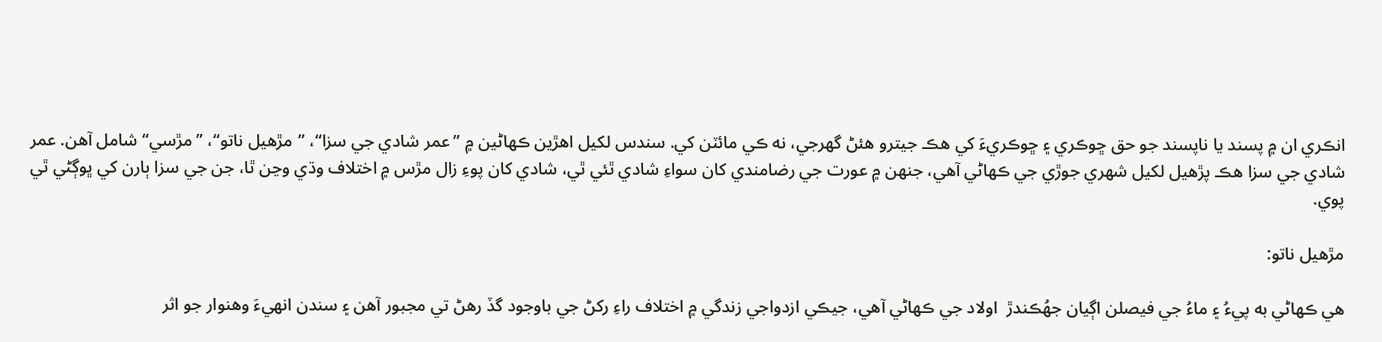انڪري ان ۾ پسند يا ناپسند جو حق ڇوڪري ۽ ڇوڪريءَ کي هڪ جيترو هئڻ گهرجي، نه ڪي مائٽن کي. سندس لکيل اهڙين ڪهاڻين ۾ ”عمر شادي جي سزا“، ”مڙهيل ناتو“، ”مڙسي“ شامل آهن. عمر شادي جي سزا هڪ پڙهيل لکيل شهري جوڙي جي ڪهاڻي آهي، جنهن ۾ عورت جي رضامندي کان سواءِ شادي ٿئي ٿي، شادي کان پوءِ زال مڙس ۾ اختلاف وڌي وڃن ٿا، جن جي سزا ٻارن کي ڀوڳڻي ٿي پوي.

مڙهيل ناتو:

هي ڪهاڻي به پيءُ ۽ ماءُ جي فيصلن اڳيان جهُڪندڙ  اولاد جي ڪهاڻي آهي، جيڪي ازدواجي زندگي ۾ اختلاف راءِ رکڻ جي باوجود گڏ رهڻ تي مجبور آهن ۽ سندن انهيءَ وهنوار جو اثر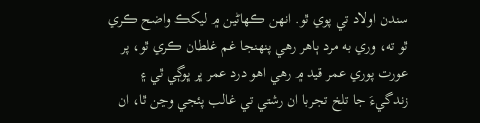سندن اولاد تي پوي ٿو. انهن ڪهاڻين ۾ ليکڪ واضح ڪري ٿو ته، وري به مرد ٻاهر رهي پنهنجا غم غلطان ڪري ٿو، پر عورت پوري عمر قيد ۾ رهي اهو درد عمر ڀر ڀوڳي ٿي ۽ زندگيءَ جا تلخ تجربا ان رشتي تي غالب پئجي وڃن ٿا، ان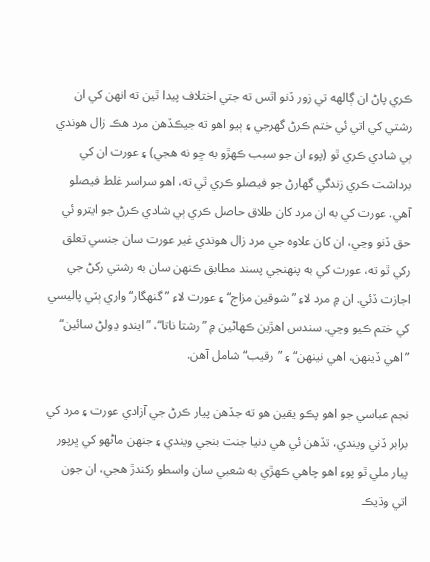ڪري پاڻ ان ڳالهه تي زور ڏنو اٿس ته جتي اختلاف پيدا ٿين ته انهن کي ان رشتي کي اتي ئي ختم ڪرڻ گهرجي ۽ ٻيو اهو ته جيڪڏهن مرد هڪ زال هوندي ٻي شادي ڪري ٿو (پوءِ ان جو سبب ڪهڙو به ڇو نه هجي) ۽ عورت ان کي برداشت ڪري زندگي گهارڻ جو فيصلو ڪري ٿي ته، اهو سراسر غلط فيصلو آهي. عورت کي به ان مرد کان طلاق حاصل ڪري ٻي شادي ڪرڻ جو ايترو ئي حق ڏنو وڃي، ان کان علاوه جي مرد زال هوندي غير عورت سان جنسي تعلق رکي ٿو ته، عورت کي به پنهنجي پسند مطابق ڪنهن سان به رشتي رکڻ جي اجازت ڏئي. ان ۾ مرد لاءِ ”شوقين مزاج“ ۽ عورت لاءِ ”گنهگار“ واري ٻٽي پاليسي کي ختم ڪيو وڃي. سندس اهڙين ڪهاڻين ۾ ”رشتا ناتا“، ”ايندو ڍولڻ سائين“ ”اهي ڏينهن، اهي نينهن“ ۽ ”رقيب“ شامل آهن.

نجم عباسي جو اهو پڪو يقين هو ته جڏهن پيار ڪرڻ جي آزادي عورت ۽ مرد کي برابر ڏني ويندي، تڏهن ئي هي دنيا جنت بنجي ويندي ۽ جنهن ماڻهو کي ڀرپور پيار ملي ٿو پوءِ اهو چاهي ڪهڙي به شعبي سان واسطو رکندڙ هجي، ان جون اتي وڌيڪ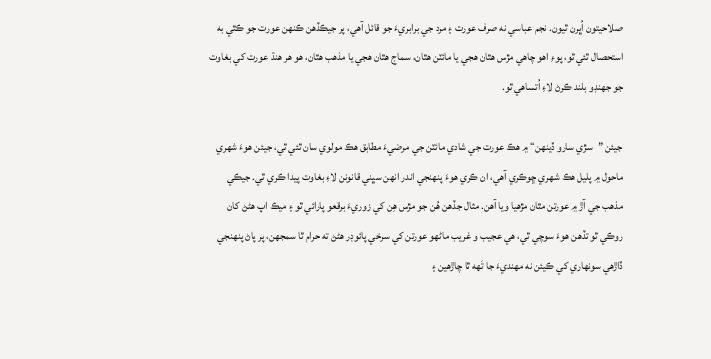صلاحيتون اُڀرن ٿيون. نجم عباسي نه صرف عورت ۽ مرد جي برابريءَ جو قائل آهي، پر جيڪڏهن ڪنهن عورت جو ڪٿي به استحصال ٿئي ٿو، پوءِ اهو چاهي مڙس هٿان هجي يا مائٽن هٿان، سماج هٿان هجي يا مذهب هٿان، هو هر هنڌ عورت کي بغاوت جو جهنڊو بلند ڪرڻ لاءِ اُتساهي ٿو.

جيئن ”سڙي سارو ڏينهن“ ۾ هڪ عورت جي شادي مائٽن جي مرضيءَ مطابق هڪ مولوي سان ٿئي ٿي، جيئن هوءَ شهري ماحول ۾ پليل هڪ شهري ڇوڪري آهي، ان ڪري هوءَ پنهنجي اندر انهن سڀني قانونن لاءِ بغاوت پيدا ڪري ٿي. جيڪي مذهب جي آڙ ۾ عورتن مٿان مڙهيا ويا آهن. مثال جڏهن هُن جو مڙس هِن کي زوريءَ برقعو پارائي ٿو ۽ ميڪ اپ هڻڻ کان روڪي ٿو تڏهن هوءَ سوچي ٿي، هي عجيب و غريب ماڻهو عورتن کي سرخي پائوڊر هڻڻ ته حرام ٿا سمجهن، پر پاڻ پنهنجي ڏاڙهي سونهاري کي ڪيئن نه مهنديءَ جا تَهه ٿا چاڙهين ۽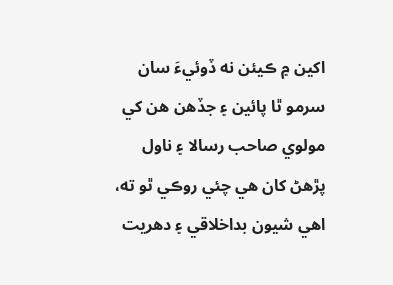اکين ۾ ڪيئن نه ڏوئيءَ سان سرمو ٿا پائين ۽ جڏهن هن کي مولوي صاحب رسالا ۽ ناول پڙهڻ کان هي چئي روڪي ٿو ته، اهي شيون بداخلاقي ۽ دهريت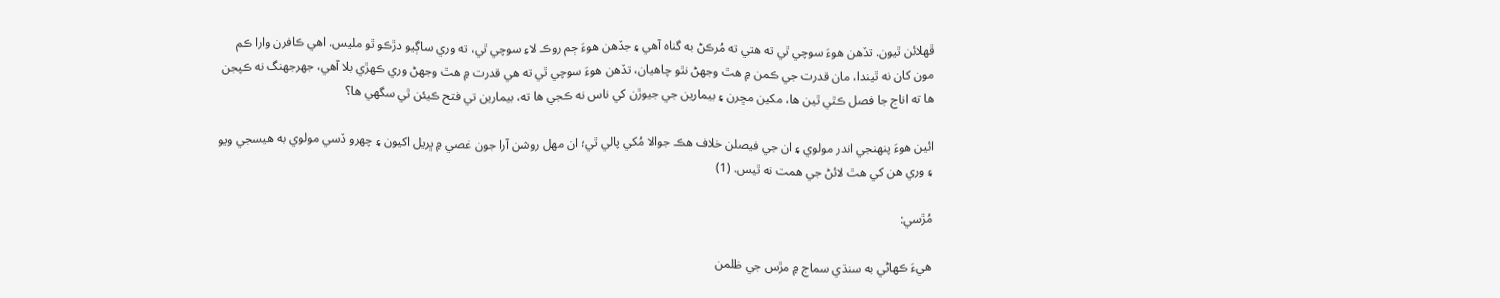ڦهلائن ٿيون. تڏهن هوءَ سوچي ٿي ته هتي ته مُرڪڻ به گناه آهي ۽ جڏهن هوءَ ڄم روڪ لاءِ سوچي ٿي، ته وري ساڳيو دڙڪو ٿو مليس. اهي ڪافرن وارا ڪم مون کان نه ٿيندا، مان قدرت جي ڪمن ۾ هٿ وجهڻ نٿو چاهيان، تڏهن هوءَ سوچي ٿي ته هي قدرت ۾ هٿ وجهڻ وري ڪهڙي بلا آهي، جهرجهنگ نه ڪپجن ها ته اناج جا فصل ڪٿي ٿين ها، مکين مڇرن ۽ بيمارين جي جيوڙن کي ناس نه ڪجي ها ته، بيمارين تي فتح ڪيئن ٿي سگهي ها؟

ائين هوءَ پنهنجي اندر مولوي ۽ ان جي فيصلن خلاف هڪ جوالا مُکي پالي ٿي؛ ان مهل روشن آرا جون غصي ۾ ڀريل اکيون ۽ چهرو ڏسي مولوي به هيسجي ويو ۽ وري هن کي هٿ لائڻ جي همت نه ٿيس. (1)

مُڙسي:

هيءَ ڪهاڻي به سنڌي سماج ۾ مڙس جي ظلمن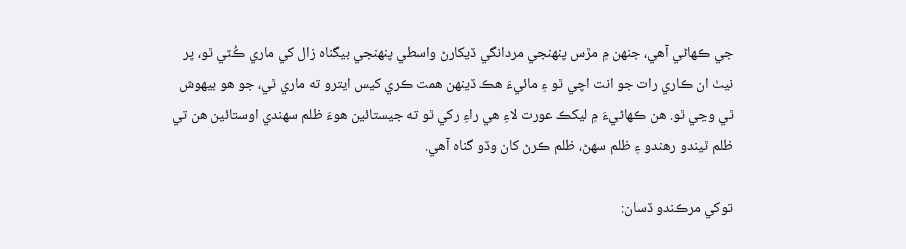جي ڪهاڻي آهي، جنهن ۾ مڙس پنهنجي مردانگي ڏيکارڻ واسطي پنهنجي بيگناه زال کي ماري ڪُٽي ٿو، پر نيٺ ان ڪاري رات جو انت اچي ٿو ۽ مائيءَ هڪ ڏينهن همت ڪري کيس ايترو ته ماري ٿي، جو هو بيهوش ٿي وڃي ٿو. هن ڪهاڻيءَ ۾ ليکڪ عورت لاءِ هي راءِ رکي ٿو ته جيستائين هوءَ ظلم سهندي اوستائين هن تي ظلم ٿيندو رهندو ۽ ظلم سهڻ، ظلم ڪرڻ کان وڏو گناه آهي.

توکي مرڪندو ڏسان: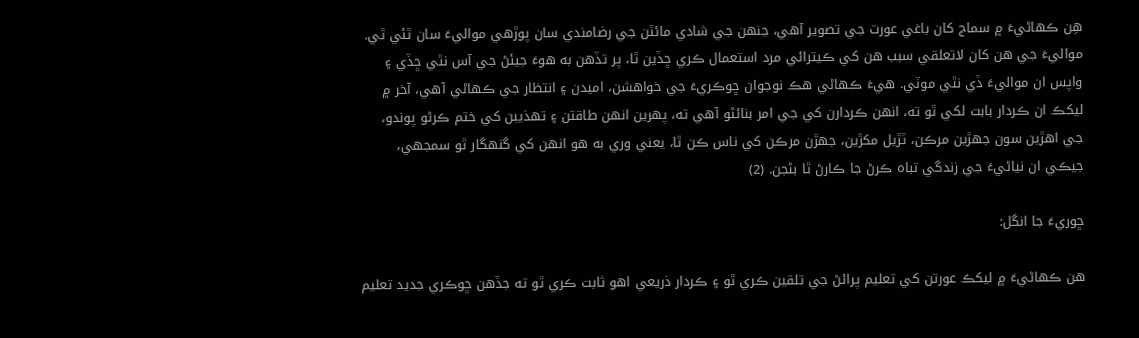هِن ڪهاڻيءَ ۾ سماج کان باغي عورت جي تصوير آهي، جنهن جي شادي مائٽن جي رضامندي سان پوڙهي مواليءَ سان ٿئي ٿي. مواليءَ جي هن کان لاتعلقي سبب هن کي ڪيترائي مرد استعمال ڪري ڇڏين ٿا، پر تڏهن به هوءَ جيئڻ جي آس نٿي ڇڏي ۽ واپس ان مواليءَ ڏي نٿي موٽي. هيءَ ڪهاڻي هڪ نوجوان ڇوڪريءَ جي خواهشن، اميدن ۽ انتظار جي ڪهاڻي آهي، آخر ۾ ليکڪ ان ڪردار بابت لکي ٿو ته، انهن ڪردارن کي جي امر بنائڻو آهي ته، پهرين انهن طاقتن ۽ تهذيبن کي ختم ڪرڻو پوندو، جي اهڙين سون جهڙين مرڪن، ٽڙيل مکڙين، جهڙن مرڪن کي ناس ڪن ٿا، يعني وري به هو انهن کي گنهگار ٿو سمجهي، جيڪي ان نياڻيءَ جي زندگي تباه ڪرڻ جا ڪارڻ ٿا بڻجن. (2)

ڇوريءَ جا انگل:

هن ڪهاڻيءَ ۾ ليکڪ عورتن کي تعليم پرائڻ جي تلقين ڪري ٿو ۽ ڪردار ذريعي اهو ثابت ڪري ٿو ته جڏهن ڇوڪري جديد تعليم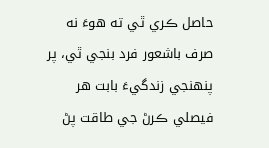حاصل ڪري ٿي ته هوءَ نه صرف باشعور فرد بنجي ٿي، پر پنهنجي زندگيءَ بابت هر فيصلي ڪرڻ جي طاقت پڻ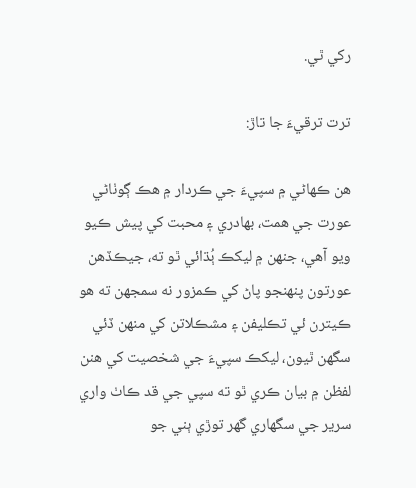رکي ٿي.

ترت ترقيءَ جا تاڙ:

هن ڪهاڻي ۾ سپيءَ جي ڪردار ۾ هڪ ڳوٺاڻي عورت جي همت، بهادري ۽ محبت کي پيش ڪيو ويو آهي، جنهن ۾ ليکڪ ٻُڌائي ٿو ته، جيڪڏهن عورتون پنهنجو پاڻ کي ڪمزور نه سمجهن ته هو ڪيترن ئي تڪليفن ۽ مشڪلاتن کي منهن ڏئي سگهن ٿيون، ليکڪ سپيءَ جي شخصيت کي هنن لفظن ۾ بيان ڪري ٿو ته سپي جي قد ڪاٺ واري سرير جي سگهاري گهر توڙي ٻني جو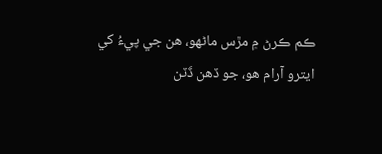ڪم ڪرڻ ۾ مڙس ماڻهو، هن جي پيءُ کي ايترو آرام هو، جو ڏهن ڏَٽن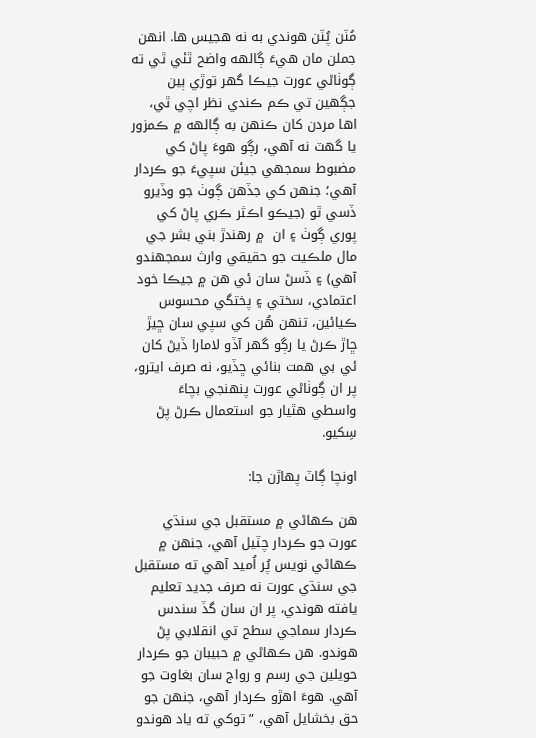مُٽن پُٽن هوندي به نه هجيس ها. انهن جملن مان هيءَ ڳالهه واضح ٿئي ٿي ته ڳوٺاڻي عورت جيڪا گهر توڙي ٻين جڳهين تي ڪم ڪندي نظر اچي ٿي، اها مردن کان ڪنهن به ڳالهه ۾ ڪمزور يا گهٽ نه آهي، رڳو هوءَ پاڻ کي مضبوط سمجهي جيئن سپيءَ جو ڪردار آهي؛ جنهن کي جڏهن ڳوٺ جو وڏيرو ڏسي ٿو (جيڪو اڪثر ڪري پاڻ کي پوري ڳوٺ ۽ ان  ۾ رهندڙ بني بشر جي مال ملڪيت جو حقيقي وارث سمجهندو آهي) ۽ ڏسڻ سان ئي هن ۾ جيڪا خود اعتمادي، سختي ۽ پختگي محسوس ڪيائين، تنهن هُن کي سپي سان ڇيڙ ڇاڙ ڪرڻ يا رڳو گهر آڏو لامارا ڏيڻ کان ئي بي همت بنائي ڇڏيو، نه صرف ايترو، پر ان ڳوٺاڻي عورت پنهنجي بچاءَ واسطي هٿيار جو استعمال ڪرڻ پڻ سِکيو.

اونچا ڳاٽ پهاڙن جا:

هن ڪهاڻي ۾ مستقبل جي سنڌي عورت جو ڪردار چٽيل آهي، جنهن ۾ ڪهاڻي نويس پُر اُميد آهي ته مستقبل جي سنڌي عورت نه صرف جديد تعليم يافته هوندي، پر ان سان گڏ سندس ڪردار سماجي سطح تي انقلابي پڻ هوندو. هن ڪهاڻي ۾ حبيبان جو ڪردار حويلين جي رسم و رواج سان بغاوت جو آهي. هوءَ اهڙو ڪردار آهي، جنهن جو حق بخشايل آهي، ”توکي ته ياد هوندو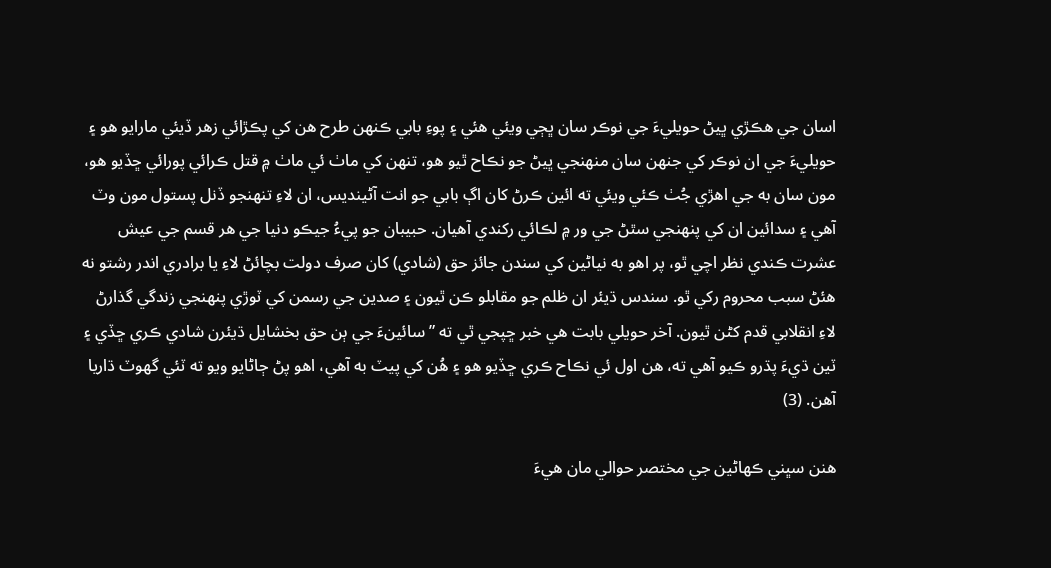اسان جي هڪڙي ڀيڻ حويليءَ جي نوڪر سان ڀڄي ويئي هئي ۽ پوءِ بابي ڪنهن طرح هن کي پڪڙائي زهر ڏيئي مارايو هو ۽ حويليءَ جي ان نوڪر کي جنهن سان منهنجي ڀيڻ جو نڪاح ٿيو هو، تنهن کي ماٺ ئي ماٺ ۾ قتل ڪرائي پورائي ڇڏيو هو، مون سان به جي اهڙي جُٺ ڪئي ويئي ته ائين ڪرڻ کان اڳ بابي جو انت آڻينديس، ان لاءِ تنهنجو ڏنل پستول مون وٽ آهي ۽ سدائين ان کي پنهنجي سٿڻ جي ور ۾ لڪائي رکندي آهيان. حبيبان جو پيءُ جيڪو دنيا جي هر قسم جي عيش عشرت ڪندي نظر اچي ٿو، پر اهو به نياڻين کي سندن جائز حق (شادي) کان صرف دولت بچائڻ لاءِ يا برادري اندر رشتو نه هئڻ سبب محروم رکي ٿو. سندس ڌيئر ان ظلم جو مقابلو ڪن ٿيون ۽ صدين جي رسمن کي ٽوڙي پنهنجي زندگي گذارڻ لاءِ انقلابي قدم کڻن ٿيون. آخر حويلي بابت هي خبر ڇپجي ٿي ته ”سائينءَ جي ٻن حق بخشايل ڌيئرن شادي ڪري ڇڏي ۽ ٽين ڌيءَ پڌرو ڪيو آهي ته، هن اول ئي نڪاح ڪري ڇڏيو هو ۽ هُن کي پيٽ به آهي، اهو پڻ ڄاڻايو ويو ته ٽئي گهوٽ ڌاريا آهن. (3)

هنن سڀني ڪهاڻين جي مختصر حوالي مان هيءَ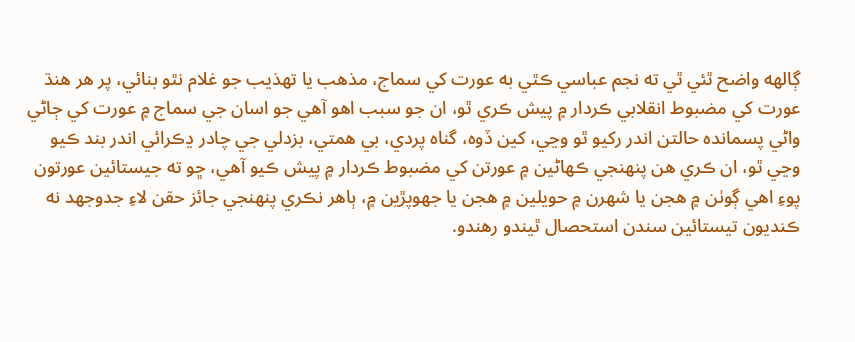ڳالهه واضح ٿئي ٿي ته نجم عباسي ڪٿي به عورت کي سماج، مذهب يا تهذيب جو غلام نٿو بنائي، پر هر هنڌ عورت کي مضبوط انقلابي ڪردار ۾ پيش ڪري ٿو، ان جو سبب اهو آهي جو اسان جي سماج ۾ عورت کي ڄاڻي واڻي پسمانده حالتن اندر رکيو ٿو وڃي، کين ڏوه، گناه پردي، بي همتي، بزدلي جي چادر ڍڪرائي اندر بند ڪيو وڃي ٿو، ان ڪري هن پنهنجي ڪهاڻين ۾ عورتن کي مضبوط ڪردار ۾ پيش ڪيو آهي، ڇو ته جيستائين عورتون پوءِ اهي ڳوٺن ۾ هجن يا شهرن ۾ حويلين ۾ هجن يا جهوپڙين ۾، ٻاهر نڪري پنهنجي جائز حقن لاءِ جدوجهد نه ڪنديون تيستائين سندن استحصال ٿيندو رهندو.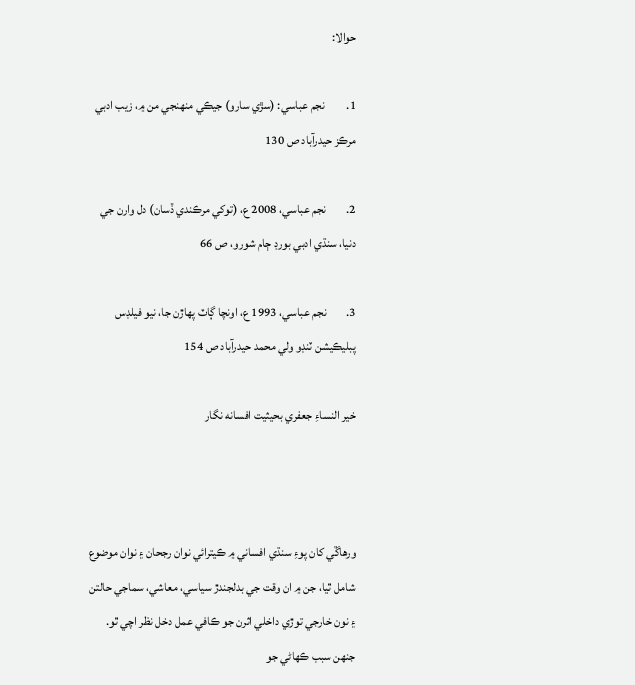حوالا:

1.         نجم عباسي: (سڙي سارو) جيڪي منهنجي من ۾، زيب ادبي مرڪز حيدرآباد ص 130

2.        نجم عباسي، 2008 ع، (توکي مرڪندي ڏسان) دل وارن جي دنيا، سنڌي ادبي بورڊ ڄام شورو، ص 66

3.        نجم عباسي، 1993 ع، اونچا ڳاٽ پهاڙن جا، نيو فيلڊس پبليڪيشن ٽنڊو ولي محمد حيدرآباد ص 154

خير النساءِ جعفري بحيثيت افسانه نگار



ورهاڱي کان پوءِ سنڌي افساني ۾ ڪيترائي نوان رجحان ۽ نوان موضوع شامل ٿيا، جن ۾ ان وقت جي بدلجندڙ سياسي، معاشي، سماجي حالتن ۽ نون خارجي توڙي داخلي اثرن جو ڪافي عمل دخل نظر اچي ٿو. جنهن سبب ڪهاڻي جو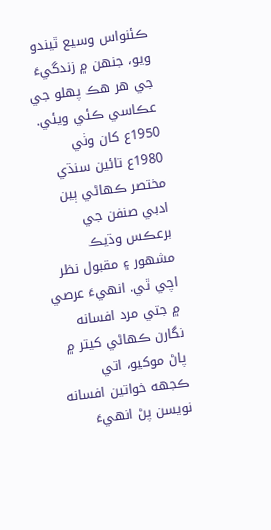ڪئنواس وسيع ٿيندو ويو، جنهن ۾ زندگيءَ جي هر هڪ پهلو جي عڪاسي ڪئي ويئي. 1950ع کان وٺي 1980ع تائين سنڌي مختصر ڪهاڻي ٻين ادبي صنفن جي برعڪس وڌيڪ مشهور ۽ مقبول نظر اچي ٿي. انهيءَ عرصي ۾ جتي مرد افسانه نگارن ڪهاڻي کيتر ۾ پاڻ موکيو، اتي ڪجهه خواتين افسانه نويسن پڻ انهيءَ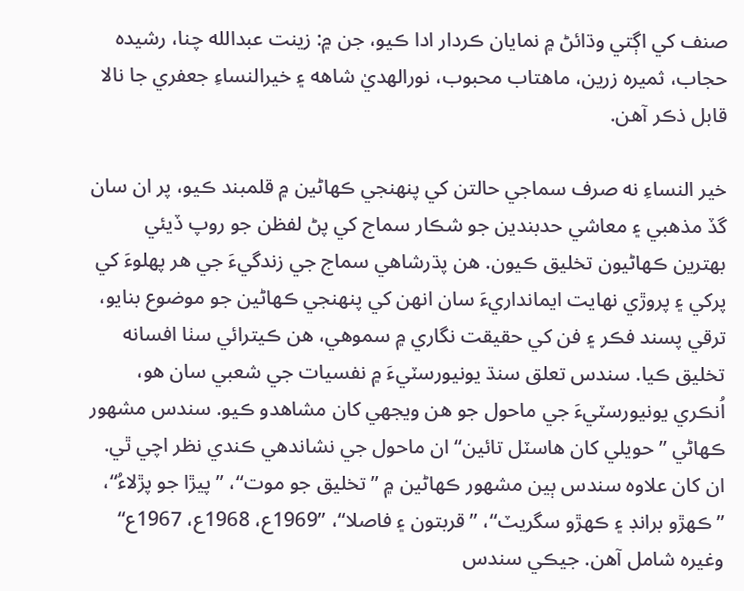صنف کي اڳتي وڌائڻ ۾ نمايان ڪردار ادا ڪيو، جن ۾: زينت عبدالله چنا، رشيده حجاب، ثميره زرين، ماهتاب محبوب، نورالهديٰ شاهه ۽ خيرالنساءِ جعفري جا نالا قابل ذڪر آهن.

خير النساءِ نه صرف سماجي حالتن کي پنهنجي ڪهاڻين ۾ قلمبند ڪيو، پر ان سان گڏ مذهبي ۽ معاشي حدبندين جو شڪار سماج کي پڻ لفظن جو روپ ڏيئي بهترين ڪهاڻيون تخليق ڪيون. هن پڌرشاهي سماج جي زندگيءَ جي هر پهلوءَ کي پرکي ۽ پروڙي نهايت ايمانداريءَ سان انهن کي پنهنجي ڪهاڻين جو موضوع بنايو، ترقي پسند فڪر ۽ فن کي حقيقت نگاري ۾ سموهي، هن ڪيترائي سٺا افسانه تخليق ڪيا. سندس تعلق سنڌ يونيورسٽيءَ ۾ نفسيات جي شعبي سان هو، اُنڪري يونيورسٽيءَ جي ماحول جو هن ويجهي کان مشاهدو ڪيو. سندس مشهور ڪهاڻي ”حويلي کان هاسٽل تائين“ ان ماحول جي نشاندهي ڪندي نظر اچي ٿي. ان کان علاوه سندس ٻين مشهور ڪهاڻين ۾ ”تخليق جو موت“، ”پيڙا جو پڙلاءُ“، ”ڪهڙو برانڊ ۽ ڪهڙو سگريٽ“، ”قربتون ۽ فاصلا“، ”1969ع، 1968ع، 1967ع“ وغيره شامل آهن. جيڪي سندس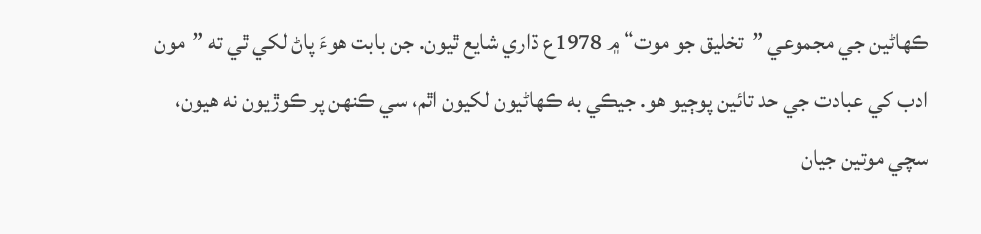ڪهاڻين جي مجموعي ”تخليق جو موت“ ۾ 1978ع ڌاري شايع ٿيون. جن بابت هوءَ پاڻ لکي ٿي ته ”مون ادب کي عبادت جي حد تائين پوڄيو هو. جيڪي به ڪهاڻيون لکيون اٿم، سي ڪنهن پر ڪوڙيون نه هيون، سچي موتين جيان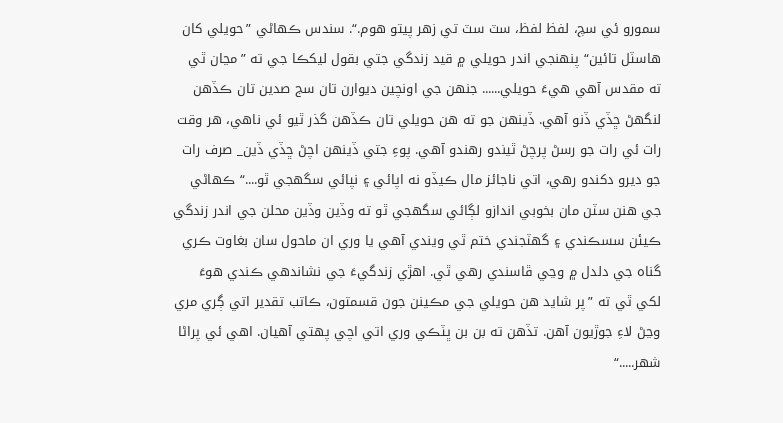سمورو ئي سچ، لفظ لفظ، سٽ سٽ تي زهر پيتو هوم.“. سندس ڪهاڻي ”حويلي کان هاسٽل تائين“ پنهنجي اندر حويلي ۾ قيد زندگي جتي بقول ليکڪا جي ته ”مڃان ٿي ته مقدس آهي هيءَ حويلي...... جنهن جي اونچين ديوارن تان سج صدين تان ڪڏهن لنگهڻ ڇڏي ڏنو آهي. ڏينهن جو ته هن حويلي تان ڪڏهن گذر ٿيو ئي ناهي، هر وقت رات ئي رات جو رسڻ پرچڻ ٿيندو رهندو آهي. پوءِ جتي ڏينهن اچڻ ڇڏي ڏين_ صرف رات جو ديرو دکندو رهي، اتي ناجائز مال ڪيڏو نه اپائي ۽ نپائي سگهجي ٿو....“ ڪهاڻي جي هنن سٽن مان بخوبي اندازو لڳائي سگهجي ٿو ته وڏين وڏين محلن جي اندر زندگي ڪيئن سسڪندي ۽ گهٽجندي ختم ٿي ويندي آهي يا وري ان ماحول سان بغاوت ڪري گناه جي دلدل ۾ وڃي ڦاسندي رهي ٿي. اهڙي زندگيءَ جي نشاندهي ڪندي هوءَ لکي ٿي ته ”پر شايد هن حويلي جي مڪينن جون قسمتون، ڪاتب تقدير اتي ڳري مري وڃڻ لاءِ جوڙيون آهن. تڏهن ته بن بن ڀٽڪي وري اتي اچي پهتي آهيان. اهي ئي پراڻا شهر.....“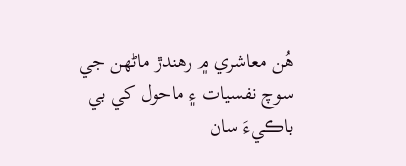هُن معاشري ۾ رهندڙ ماڻهن جي سوچ نفسيات ۽ ماحول کي بي باڪيءَ سان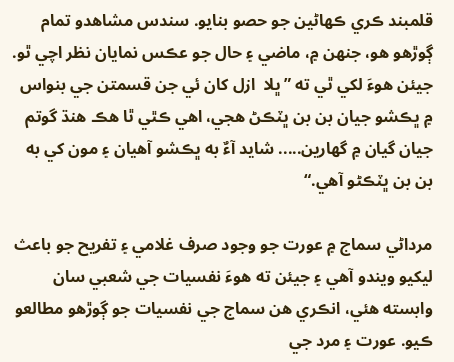قلمبند ڪري ڪهاڻين جو حصو بنايو. سندس مشاهدو تمام ڳوڙهو هو، جنهن ۾، ماضي ۽ حال جو عڪس نمايان نظر اچي ٿو. جيئن هوءَ لکي ٿي ته ”ڀلا  ازل کان ئي جن قسمتن جي بنواس ۾ ڀڪشو جيان بن بن ڀٽڪڻ هجي، اهي ڪٿي ٿا هڪ هنڌ گوتم جيان گيان ۾ گهارين..... شايد آءٌ به ڀڪشو آهيان ۽ مون کي به بن بن ڀٽڪڻو آهي.“

مرداڻي سماج ۾ عورت جو وجود صرف غلامي ۽ تفريح جو باعث ليکيو ويندو آهي ۽ جيئن ته هوءَ نفسيات جي شعبي سان وابسته هئي، انڪري هن سماج جي نفسيات جو ڳوڙهو مطالعو ڪيو. عورت ۽ مرد جي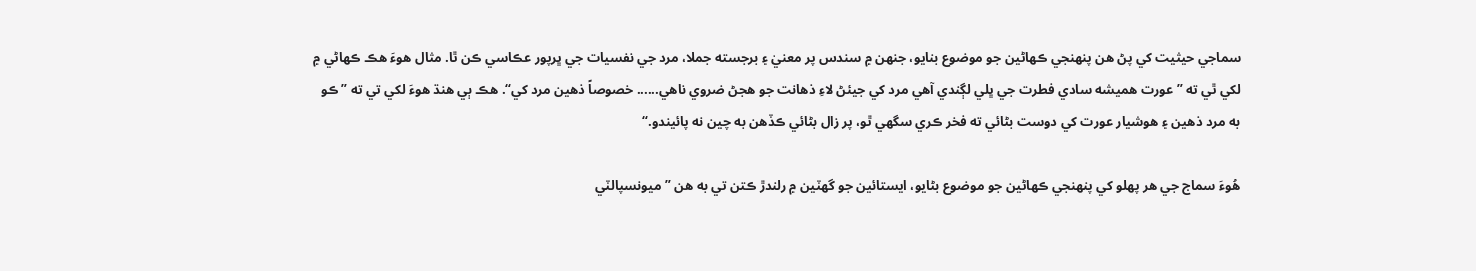سماجي حيثيت کي پڻ هن پنهنجي ڪهاڻين جو موضوع بنايو، جنهن ۾ سندس پر معنيٰ ۽ برجسته جملا، مرد جي نفسيات جي ڀرپور عڪاسي ڪن ٿا. مثال هوءَ هڪ ڪهاڻي ۾ لکي ٿي ته ”عورت هميشه سادي فطرت جي ڀلي لڳندي آهي مرد کي جيئڻ لاءِ ذهانت جو هجڻ ضروي ناهي...... خصوصاً ذهين مرد کي“. هڪ ٻي هنڌ هوءَ لکي تي ته ”ڪو به مرد ذهين ۽ هوشيار عورت کي دوست بڻائي ته فخر ڪري سگهي ٿو، پر زال بڻائي ڪڏهن به چين نه پائيندو.“

هُوءَ سماج جي هر پهلو کي پنهنجي ڪهاڻين جو موضوع بڻايو، ايستائين جو گهٽين ۾ رلندڙ ڪتن تي به هن ”ميونسپالٽي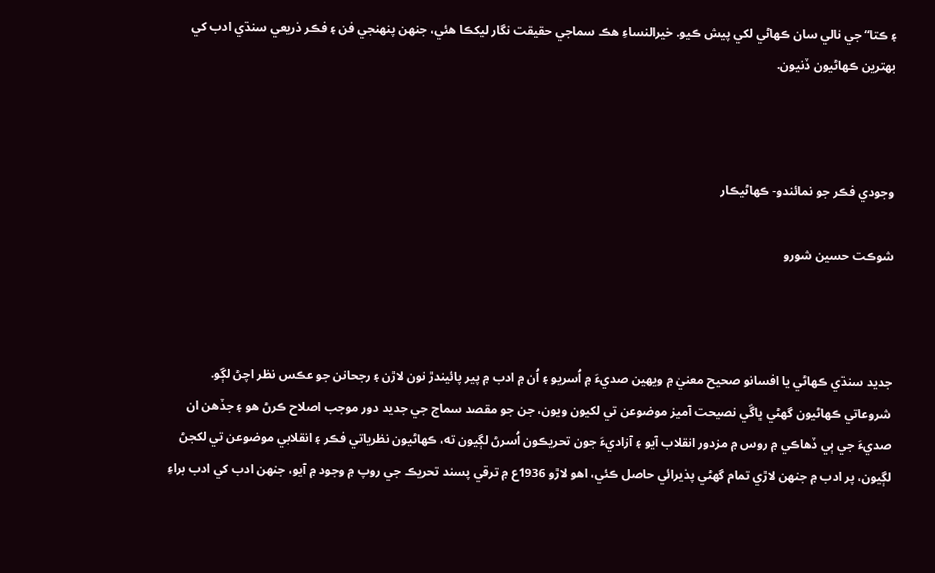۽ ڪتا“ جي نالي سان ڪهاڻي لکي پيش ڪيو. خيرالنساءِ هڪ سماجي حقيقت نگار ليکڪا هئي، جنهن پنهنجي فن ۽ فڪر ذريعي سنڌي ادب کي بهترين ڪهاڻيون ڏنيون.



وجودي فڪر جو نمائندو- ڪهاڻيڪار

شوڪت حسين شورو



جديد سنڌي ڪهاڻي يا افسانو صحيح معنيٰ ۾ ويهين صديءَ ۾ اُسريو ۽ اُن ۾ ادب ۾ پير پائيندڙ نون لاڙن ۽ رجحانن جو عڪس نظر اچڻ لڳو. شروعاتي ڪهاڻيون گهڻي ڀاڱي نصيحت آميز موضوعن تي لکيون ويون، جن جو مقصد سماج جي جديد دور موجب اصلاح ڪرڻ هو ۽ جڏهن ان صديءَ جي ٻي ڏهاڪي ۾ روس ۾ مزدور انقلاب آيو ۽ آزاديءَ جون تحريڪون اُسرڻ لڳيون ته، ڪهاڻيون نظرياتي فڪر ۽ انقلابي موضوعن تي لکجڻ لڳيون، پر ادب ۾ جنهن لاڙي تمام گهڻي پذيرائي حاصل ڪئي، اهو لاڙو 1936ع ۾ ترقي پسند تحريڪ جي روپ ۾ وجود ۾ آيو، جنهن ادب کي ادب براءِ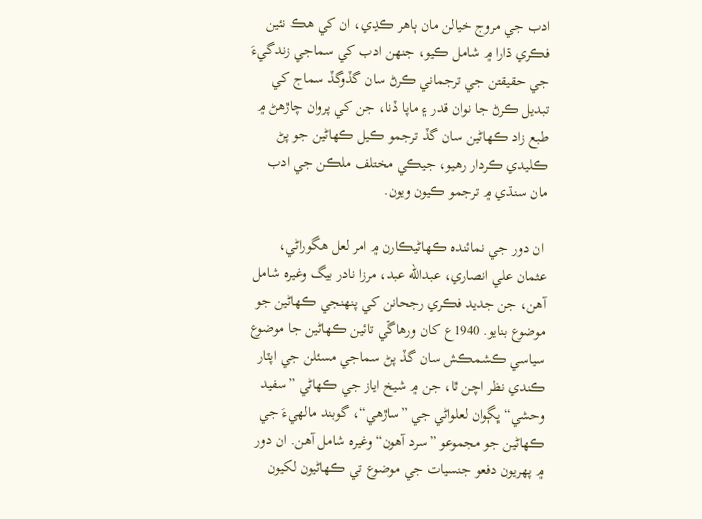ادب جي مروج خيالن مان ٻاهر ڪڍي، ان کي هڪ نئين فڪري ڌارا ۾ شامل ڪيو، جنهن ادب کي سماجي زندگيءَ جي حقيقتن جي ترجماني ڪرڻ سان گڏوگڏ سماج کي تبديل ڪرڻ جا نوان قدر ۽ ماپا ڏنا، جن کي پروان چاڙهڻ ۾ طبع زاد ڪهاڻين سان گڏ ترجمو ڪيل ڪهاڻين جو پڻ ڪليدي ڪردار رهيو، جيڪي مختلف ملڪن جي ادب مان سنڌي ۾ ترجمو ڪيون ويون.

 ان دور جي نمائنده ڪهاڻيڪارن ۾ امر لعل هگوراڻي، عثمان علي انصاري، عبدالله عبد، مرزا نادر بيگ وغيره شامل آهن، جن جديد فڪري رجحانن کي پنهنجي ڪهاڻين جو موضوع بنايو. 1940ع کان ورهاڱي تائين ڪهاڻين جا موضوع سياسي ڪشمڪش سان گڏ پڻ سماجي مسئلن جي اپٽار ڪندي نظر اچن ٿا، جن ۾ شيخ اياز جي ڪهاڻي ”سفيد وحشي“ ڀڳوان لعلواڻي جي ”ساڙهي“، گوبند مالهيءَ جي ڪهاڻين جو مجموعو ”سرد آهون“ وغيره شامل آهن. ان دور ۾ پهريون دفعو جنسيات جي موضوع تي ڪهاڻيون لکيون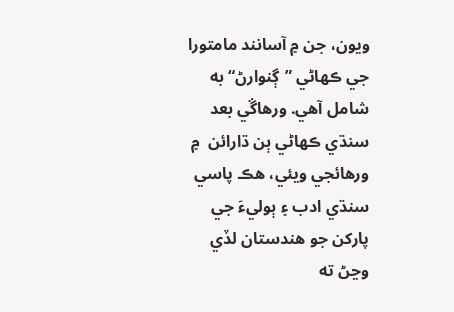ويون، جن ۾ آسانند مامتورا جي ڪهاڻي ”ڳنوارڻ“ به شامل آهي. ورهاڱي بعد سنڌي ڪهاڻي ٻن ڌارائن  ۾ ورهائجي ويئي، هڪ پاسي سنڌي ادب ۽ ٻوليءَ جي پارکن جو هندستان لڏي وڃڻ ته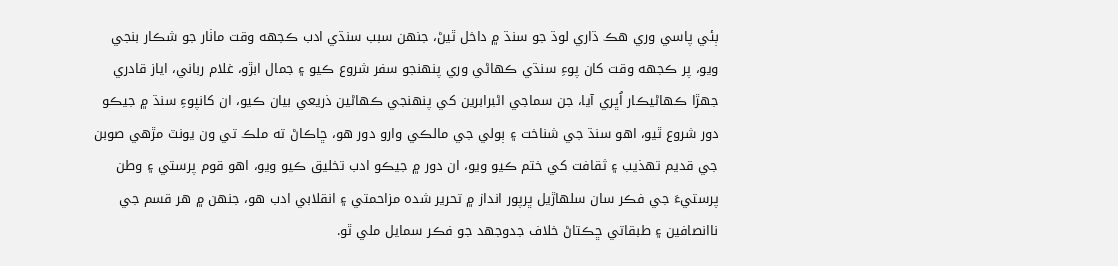ٻئي پاسي وري هڪ ڌاري لوڌ جو سنڌ ۾ داخل ٿيڻ، جنهن سبب سنڌي ادب ڪجهه وقت ماٺار جو شڪار بنجي ويو، پر ڪجهه وقت کان پوءِ سنڌي ڪهاڻي وري پنهنجو سفر شروع ڪيو ۽ جمال ابڙو، غلام رباني، اياز قادري جهڙا ڪهاڻيڪار اُڀري آيا، جن سماجي اڻبرابرين کي پنهنجي ڪهاڻين ذريعي بيان ڪيو، ان کانپوءِ سنڌ ۾ جيڪو دور شروع ٿيو، اهو سنڌ جي شناخت ۽ ٻولي جي مالڪي وارو دور هو، ڇاڪاڻ ته ملڪ تي ون يونٽ مڙهي صوبن جي قديم تهذيب ۽ ثقافت کي ختم ڪيو ويو، ان دور ۾ جيڪو ادب تخليق ڪيو ويو، اهو قوم پرستي ۽ وطن پرستيءَ جي فڪر سان سلهاڙيل ڀرپور انداز ۾ تحرير شده مزاحمتي ۽ انقلابي ادب هو، جنهن ۾ هر قسم جي ناانصافين ۽ طبقاتي ڇڪتاڻ خلاف جدوجهد جو فڪر سمايل ملي ٿو.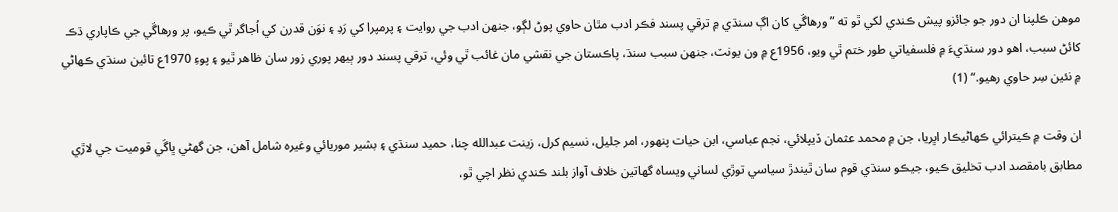موهن ڪلپنا ان دور جو جائزو پيش ڪندي لکي ٿو ته ”ورهاڱي کان اڳ سنڌي ۾ ترقي پسند فڪر ادب مٿان حاوي پوڻ لڳو، جنهن ادب جي روايت ۽ پرمپرا کي رَدِ ۽ نوَن قدرن کي اُجاگر ٿي ڪيو، پر ورهاڱي جي ڪاپاري ڌڪ کائڻ سبب، اهو دور سنڌيءَ ۾ فلسفياتي طور ختم ٿي ويو، 1956ع ۾ ون يونٽ، جنهن سبب سنڌ، پاڪستان جي نقشي مان غائب ٿي وئي، ترقي پسند دور ٻيهر پوري زور سان ظاهر ٿيو ۽ پوءِ 1970ع تائين سنڌي ڪهاڻي ۾ نئين سِر حاوي رهيو.“ (1)

ان وقت ۾ ڪيترائي ڪهاڻيڪار اڀريا، جن ۾ محمد عثمان ڏيپلائي، نجم عباسي، ابن حيات پنهور، امر جليل، نسيم کرل، زينت عبدالله چنا، حميد سنڌي ۽ بشير موريائي وغيره شامل آهن، جن گهڻي ڀاڱي قوميت جي لاڙي مطابق بامقصد ادب تخليق ڪيو، جيڪو سنڌي قوم سان ٿيندڙ سياسي توڙي لساني ويساه گهاتين خلاف آواز بلند ڪندي نظر اچي ٿو،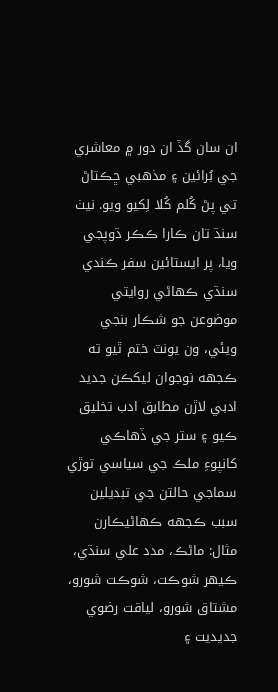ان سان گڏ ان دور ۾ معاشري جي بُرائين ۽ مذهبي ڇڪتاڻ تي پڻ کُلم کُلا لِکيو ويو. نيٺ سنڌ تان ڪارا ڪڪر ڌوپجي ويا، پر ايستائين سفر ڪندي سنڌي ڪهاڻي روايتي موضوعن جو شڪار بنجي ويئي، ون يونٽ ختم ٿيو ته ڪجهه نوجوان ليکڪن جديد ادبي لاڙن مطابق ادب تخليق ڪيو ۽ ستر جي ڏهاڪي کانپوءِ ملڪ جي سياسي توڙي سماجي حالتن جي تبديلين سبب ڪجهه ڪهاڻيڪارن مثال: ماڻڪ، مدد علي سنڌي، ڪيهر شوڪت، شوڪت شورو، مشتاق شورو، لياقت رضوي جديديت ۽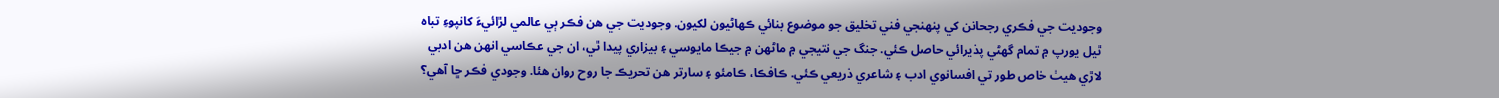وجوديت جي فڪري رجحانن کي پنهنجي فني تخليق جو موضوع بنائي ڪهاڻيون لکيون. وجوديت جي هن فڪر ٻي عالمي لڙائيءَ کانپوءِ تباه ٿيل يورپ ۾ تمام گهڻي پذيرائي حاصل ڪئي. جنگ جي نتيجي ۾ ماڻهن ۾ جيڪا مايوسي ۽ بيزاري پيدا ٿي، ان جي عڪاسي انهن هن ادبي لاڙي هيٺ خاص طور تي افسانوي ادب ۽ شاعري ذريعي ڪئي. ڪافڪا، ڪامئو ۽ سارتر هن تحريڪ جا روح روان هئا. وجودي فڪر ڇا آهي؟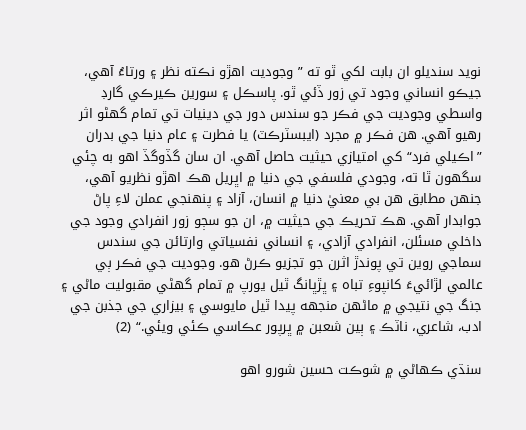نويد سنديلو ان بابت لکي ٿو ته ”وجوديت اهڙو نڪته نظر ۽ ورتاءُ آهي، جيڪو انساني وجود تي زور ڏئي ٿو. پاسڪل ۽ سورين ڪيرڪي گارڊ واسطي وجوديت جي فڪر جو سندس دور جي دينيات تي تمام گهڻو اثر رهيو آهي. هن فڪر ۾ مجرد (ايبسٽرڪٽ) يا فطرت ۽ عام دنيا جي بدران ”اڪيلي فرد“ کي امتيازي حيثيت حاصل آهي. ان سان گڏوگڏ اهو به چئي سگهون ٿا ته، وجودي فلسفي جي دنيا ۾ اڀريل هڪ اهڙو نظريو آهي، جنهن مطابق هن بي معنيٰ دنيا ۾ انسان، آزاد ۽ پنهنجي عملن لاءِ پاڻ جوابدار آهي. هڪ تحريڪ جي حيثيت ۾، ان جو سڄو زور انفرادي وجود جي داخلي مسئلن، انفرادي آزادي، ۽ انساني نفسياتي وارتائن جي سندس سماجي روين تي پوندڙ اثرن جو تجزيو ڪرڻ هو. وجوديت جي فڪر ٻي عالمي لڙائيءَ کانپوءِ تباه ۽ ڀڙڀانگ ٿيل يورپ ۾ تمام گهڻي مقبوليت ماڻي ۽ جنگ جي نتيجي ۾ ماڻهن منجهه پيدا ٿيل مايوسي ۽ بيزاري جي جذبن جي ادب، شاعري، ناٽڪ ۽ ٻين شعبن ۾ ڀرپور عڪاسي ڪئي ويئي.“ (2)

سنڌي ڪهاڻي ۾ شوڪت حسين شورو اهو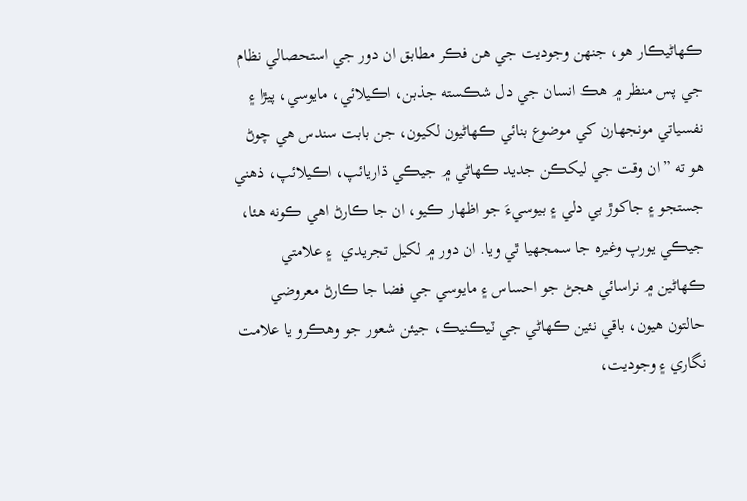ڪهاڻيڪار هو، جنهن وجوديت جي هن فڪر مطابق ان دور جي استحصالي نظام جي پس منظر ۾ هڪ انسان جي دل شڪسته جذبن، اڪيلائي، مايوسي، پيڙا ۽ نفسياتي مونجهارن کي موضوع بنائي ڪهاڻيون لکيون، جن بابت سندس هي چوڻ هو ته ”ان وقت جي ليکڪن جديد ڪهاڻي ۾ جيڪي ڌاريائپ، اڪيلائپ، ذهني جستجو ۽ جاکوڙ بي دلي ۽ بيوسيءَ جو اظهار ڪيو، ان جا ڪارڻ اهي ڪونه هئا، جيڪي يورپ وغيره جا سمجهيا ٿي ويا. ان دور ۾ لکيل تجريدي  ۽ علامتي ڪهاڻين ۾ نراسائي هجڻ جو احساس ۽ مايوسي جي فضا جا ڪارڻ معروضي حالتون هيون، باقي نئين ڪهاڻي جي ٽيڪنيڪ، جيئن شعور جو وهڪرو يا علامت نگاري ۽ وجوديت،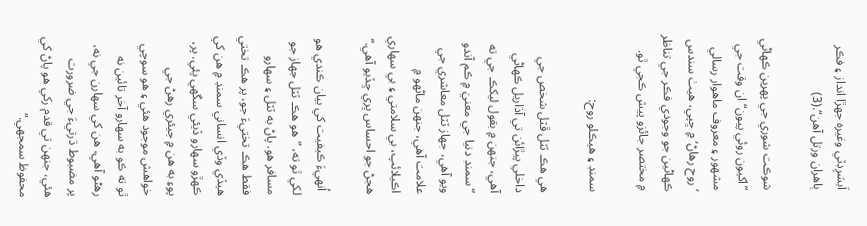اَبسَرِڊٽي وغيره جهڙا انداز ۽ فڪر ٻاهران ورتل آهن“.(3)

شوڪت شوري جي پهرين ڪهاڻي ”اکيون روئي پيون“ ان وقت جي مشهور ۽ معروف ماهوار رسالي ’روح رهاڻ‘ ۾ ڇپي، هيٺ سندس ڪهاڻين جو وجودي فڪر جي تناظر ۾ مختصر جائزو پيش ڪجي ٿو.

سمنڊ ۽ هيڪلو روح:

هي هڪ ٽٽل ڦٽل شخص جي داخلي پيڙائن تي آڌاريل ڪهاڻي آهي، جنهن ۾ بقول ليکڪ جي ته ”سمنڊ دنيا جي معنيٰ ۾ ڪم آندو ويو آهي، جهاز ٽٽل معاشري جي علامت آهي، جنهن ماڻهو ۾ اڪيلائپ، بي سلامتي ۽ بي سهاري هجڻ جو احساس ڀري ڇڏيو آهي.“

 اُنهيءَ ڪيفيت کي بيان ڪندي هو لکي ٿو ته، ”هو هڪ ٽٽل جهاز جو مسافر هو. پاڻ به ٽٽل ۽ سهارو فقط هڪ تختيءَ جو، پر هڪ تختي هيڏي وڏي انساني سمنڊ ۾ هن کي ڪهڙو سهارو ڏيئي سگهي پئي. پر، پوءِ به هن ۾ جيئري رهڻ جي خواهش موجود هئي ۽ هو سوچي ٿو ته ڪو به سهارو آخر تائين نه رهڻو آهي، هن کي سهارن جي نه، پر مضبوط ڌرتيءَ جي ضرورت هئي، جنهن تي قدم رکي هو پاڻ کي محفوظ سمجهي.“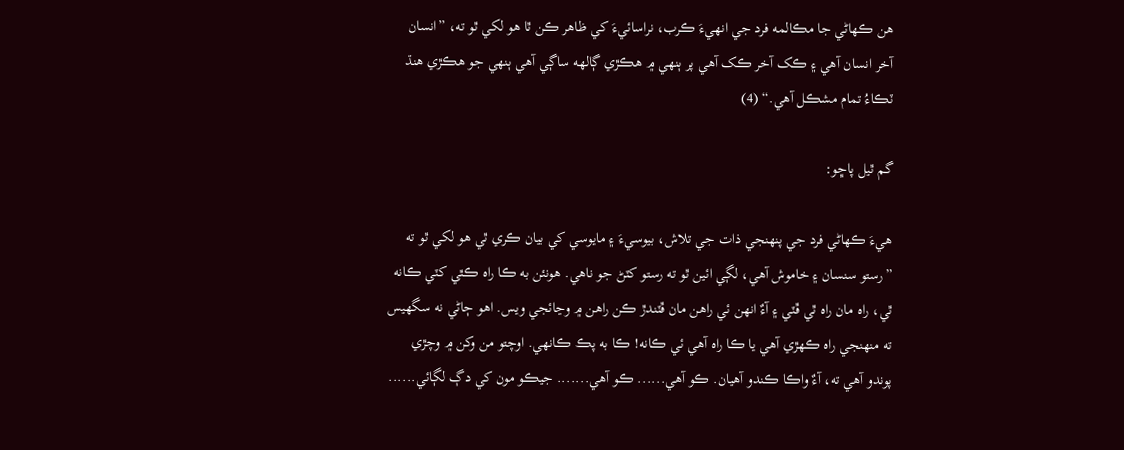هن ڪهاڻي جا مڪالمه فرد جي انهيءَ ڪرب، نراسائيءَ کي ظاهر ڪن ٿا هو لکي ٿو ته، ”انسان آخر انسان آهي ۽ ڪک آخر ڪک آهي پر ٻنهي ۾ هڪڙي ڳالهه ساڳي آهي ٻنهي جو هڪڙي هنڌ ٽڪاءُ تمام مشڪل آهي.“ (4)

گم ٿيل پاڇو:

هيءَ ڪهاڻي فرد جي پنهنجي ذات جي تلاش، بيوسيءَ ۽ مايوسي کي بيان ڪري ٿي هو لکي ٿو ته ”رستو سنسان ۽ خاموش آهي، لڳي ائين ٿو ته رستو کٽڻ جو ناهي. هونئن به ڪا راه ڪٿي کٽي ڪانه ٿي، راه مان راه ٿي ڦٽي ۽ آءٌ انهن ئي راهن مان ڦٽندڙ ڪن راهن ۾ وڃائجي ويس. اهو ڄاڻي نه سگهيس ته منهنجي راه ڪهڙي آهي يا ڪا راه آهي ئي ڪانه! ڪا به پڪ ڪانهي. اوچتو من وکن ۾ وچڙي پوندو آهي ته، آءٌ واڪا ڪندو آهيان. ڪو آهي...... ڪو آهي....... جيڪو مون کي دڳ لڳائي......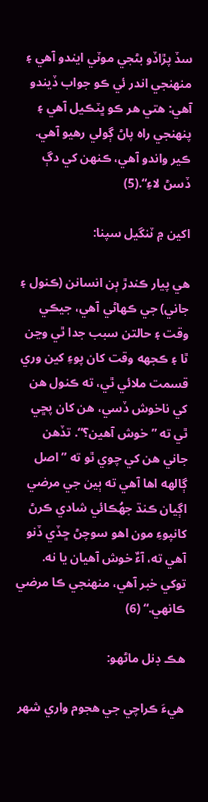سڏ پڙاڏو بڻجي موٽي ايندو آهي ۽ منهنجي اندر ئي ڪو جواب ڏيندو آهي: هتي هر ڪو ڀٽڪيل آهي ۽ پنهنجي راه پاڻ ڳولي رهيو آهي. ڪير واندو آهي، ڪنهن کي دڳ ڏسڻ لاءِ“.(5)

اکين ۾ ٽنگيل سپنا:

هي پيار ڪندڙ ٻن انسانن (ڪنول ۽ جاني) جي ڪهاڻي آهي، جيڪي وقت ۽ حالتن سبب جدا ٿي وڃن ٿا ۽ ڪجهه وقت کان پوءِ کين وري قسمت ملائي ٿي، ته ڪنول هن کي ناخوش ڏسي، هن کان پڇي ٿي ته ”خوش آهين؟“. تڏهن جاني هن کي چوي ٿو ته ”اصل ڳالهه اها آهي ته ٻين جي مرضي اڳيان ڪنڌ جهُڪائي شادي ڪرڻ کانپوءِ مون اهو سوچڻ ڇڏي ڏنو آهي ته، آءٌ خوش آهيان يا نه. توکي خبر آهي، منهنجي ڪا مرضي ڪانهي.“ (6)

هڪ ڊنل ماڻهو:

هيءَ ڪراچي جي هجوم واري شهر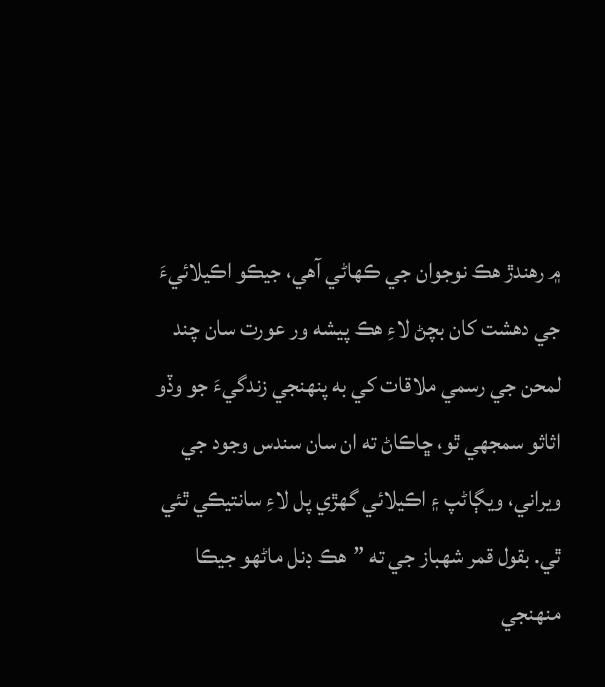۾ رهندڙ هڪ نوجوان جي ڪهاڻي آهي، جيڪو اڪيلائيءَ جي دهشت کان بچڻ لاءِ هڪ پيشه ور عورت سان چند لمحن جي رسمي ملاقات کي به پنهنجي زندگيءَ جو وڏو اثاثو سمجهي ٿو، ڇاڪاڻ ته ان سان سندس وجود جي ويراني، ويڳاڻپ ۽ اڪيلائي گهڙي پل لاءِ سانتيڪي ٿئي ٿي. بقول قمر شهباز جي ته ”هڪ ڊنل ماڻهو جيڪا منهنجي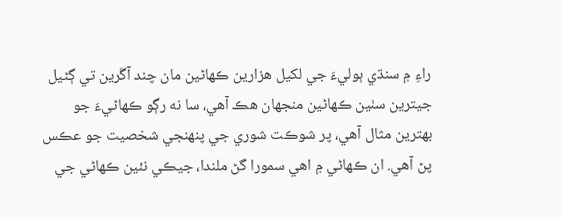راءِ ۾ سنڌي ٻوليءَ جي لکيل هزارين ڪهاڻين مان چند آڱرين تي ڳڻيل جيترين سٺين ڪهاڻين منجهان هڪ آهي، سا نه رڳو ڪهاڻيءَ جو بهترين مثال آهي، پر شوڪت شوري جي پنهنجي شخصيت جو عڪس پڻ آهي. ان ڪهاڻي ۾ اهي سمورا گڻ ملندا، جيڪي نئين ڪهاڻي جي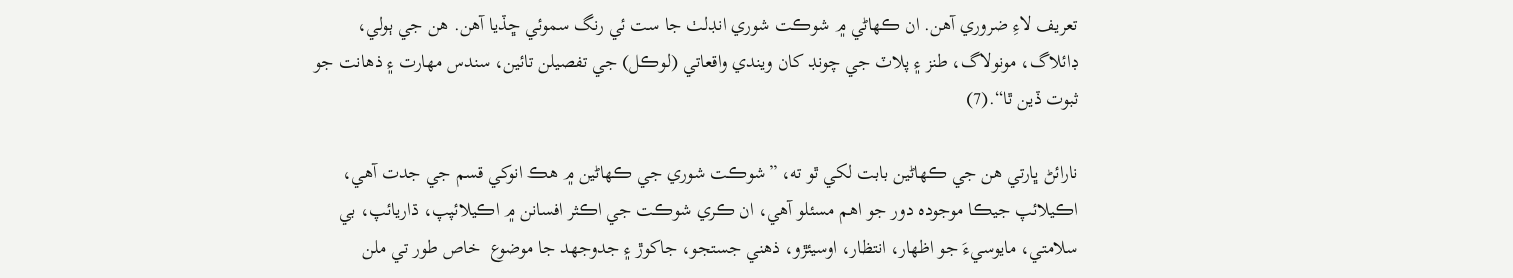تعريف لاءِ ضروري آهن. ان ڪهاڻي ۾ شوڪت شوري انڊلٺ جا ست ئي رنگ سموئي ڇڏيا آهن. هن جي ٻولي، ڊائلاگ، مونولاگ، طنز ۽ پلاٽ جي چونڊ کان ويندي واقعاتي (لوڪل) جي تفصيلن تائين، سندس مهارت ۽ ذهانت جو ثبوت ڏين ٿا“.(7)

نارائڻ ڀارتي هن جي ڪهاڻين بابت لکي ٿو ته، ”شوڪت شوري جي ڪهاڻين ۾ هڪ انوکي قسم جي جدت آهي، اڪيلائپ جيڪا موجوده دور جو اهم مسئلو آهي، ان ڪري شوڪت جي اڪثر افسانن ۾ اڪيلائپپ، ڌاريائپ، بي سلامتي، مايوسيءَ جو اظهار، انتظار، اوسيئڙو، ذهني جستجو، جاکوڙ ۽ جدوجهد جا موضوع  خاص طور تي ملن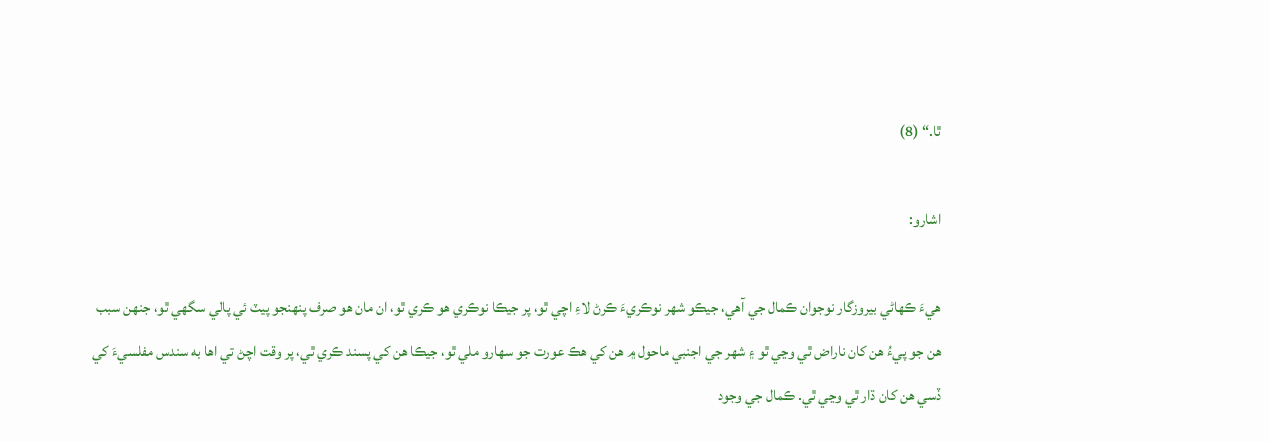ٿا.“ (8)

اشارو:

هيءَ ڪهاڻي بيروزگار نوجوان ڪمال جي آهي، جيڪو شهر نوڪريءَ ڪرڻ لاءِ اچي ٿو، پر جيڪا نوڪري هو ڪري ٿو، ان مان هو صرف پنهنجو پيٽ ئي پالي سگهي ٿو، جنهن سبب هن جو پيءُ هن کان ناراض ٿي وڃي ٿو ۽ شهر جي اجنبي ماحول ۾ هن کي هڪ عورت جو سهارو ملي ٿو، جيڪا هن کي پسند ڪري ٿي، پر وقت اچڻ تي اها به سندس مفلسيءَ کي ڏسي هن کان ڌار ٿي وڃي ٿي. ڪمال جي وجود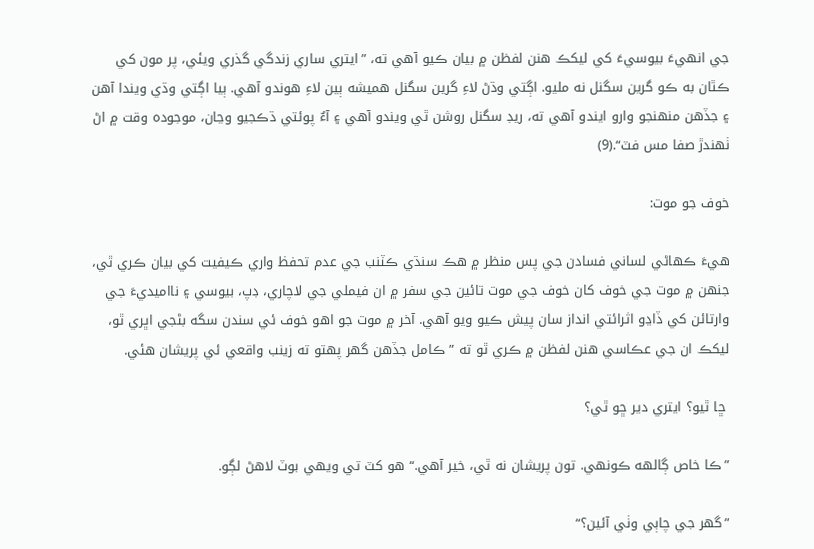جي انهيءَ بيوسيءَ کي ليکڪ هنن لفظن ۾ بيان ڪيو آهي ته، ”ايتري ساري زندگي گذري ويئي، پر مون کي ڪٿان به ڪو گرين سگنل نه مليو. اڳتي وڌڻ لاءِ گرين سگنل هميشه ٻين لاءِ هوندو آهي. ٻيا اڳتي وڌي ويندا آهن ۽ جڏهن منهنجو وارو ايندو آهي ته، ريڊ سگنل روشن ٿي ويندو آهي ۽ آءٌ پوئتي ڌڪجيو وڃان، موجوده وقت ۾ اڻ ٺهندڙ صفا مس فٽ“.(9)

خوف جو موت:

هيءَ ڪهاڻي لساني فسادن جي پس منظر ۾ هڪ سنڌي ڪٽنب جي عدم تحفظ واري ڪيفيت کي بيان ڪري ٿي، جنهن ۾ موت جي خوف کان خوف جي موت تائين جي سفر ۾ ان فيملي جي لاچاري، ڊپ، بيوسي ۽ نااميديءَ جي وارتائن کي ڏاڍو اثرائتي انداز سان پيش ڪيو ويو آهي. آخر ۾ موت جو اهو خوف ئي سندن سگه بڻجي اڀري ٿو، ليکڪ ان جي عڪاسي هنن لفظن ۾ ڪري ٿو ته ”ڪامل جڏهن گهر پهتو ته زينب واقعي ئي پريشان هئي.

 ڇا ٿيو؟ ايتري دير ڇو ٿي؟

”ڪا خاص ڳالهه ڪونهي. تون پريشان نه ٿي، خير آهي.“ هو کٽ تي ويهي بوٽ لاهڻ لڳو.

”گهر جي چاٻي وٺي آئين؟“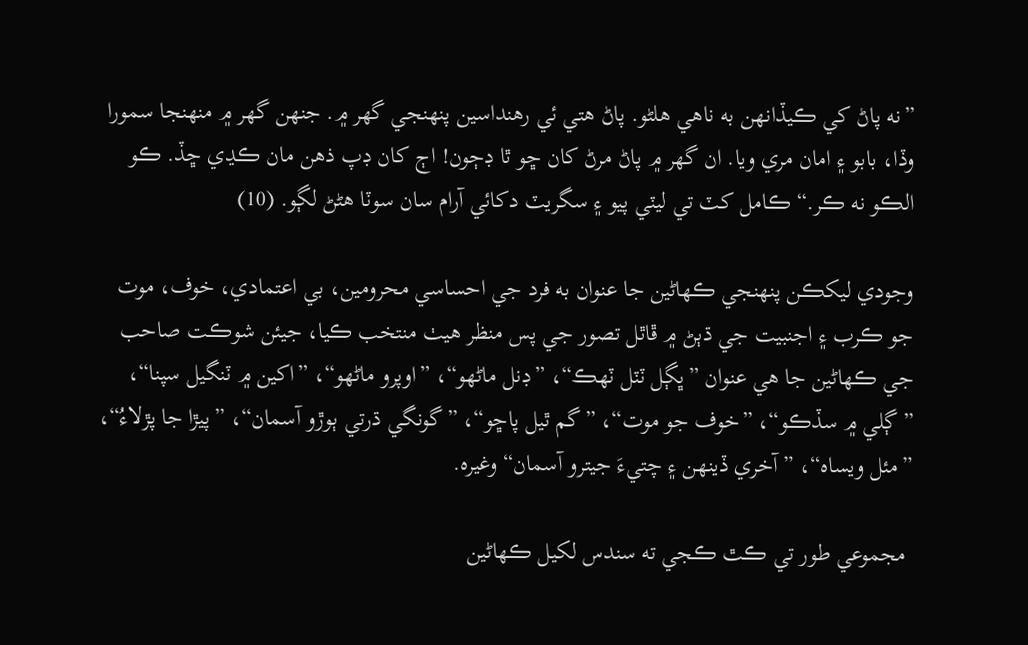”نه پاڻ کي ڪيڏانهن به ناهي هلڻو. پاڻ هتي ئي رهنداسين پنهنجي گهر ۾. جنهن گهر ۾ منهنجا سمورا وڏا، بابو ۽ امان مري ويا. ان گهر ۾ پاڻ مرڻ کان ڇو ٿا ڊڄون! اڄ کان ڊپ ذهن مان ڪڍي ڇڏ. ڪو الڪو نه ڪر.“ ڪامل کٽ تي ليٽي پيو ۽ سگريٽ دکائي آرام سان سوٽا هڻڻ لڳو. (10)

وجودي ليکڪن پنهنجي ڪهاڻين جا عنوان به فرد جي احساسي محرومين، بي اعتمادي، خوف، موت جو ڪرب ۽ اجنبيت جي ڌٻڻ ۾ ڦاٿل تصور جي پس منظر هيٺ منتخب ڪيا، جيئن شوڪت صاحب جي ڪهاڻين جا هي عنوان ”ڀڳل ٽٽل ٽهڪ“، ”ڊنل ماڻهو“، ”اوپرو ماڻهو“، ”اکين ۾ ٽنگيل سپنا“، ”ڳلي ۾ سڏڪو“، ”خوف جو موت“، ”گم ٿيل پاڇو“، ”گونگي ڌرتي ٻوڙو آسمان“، ”پيڙا جا پڙلاءُ“، ”مئل ويساه“، ”آخري ڏينهن ۽ چتيءَ جيترو آسمان“ وغيره.

 مجموعي طور تي ڪٿ ڪجي ته سندس لکيل ڪهاڻين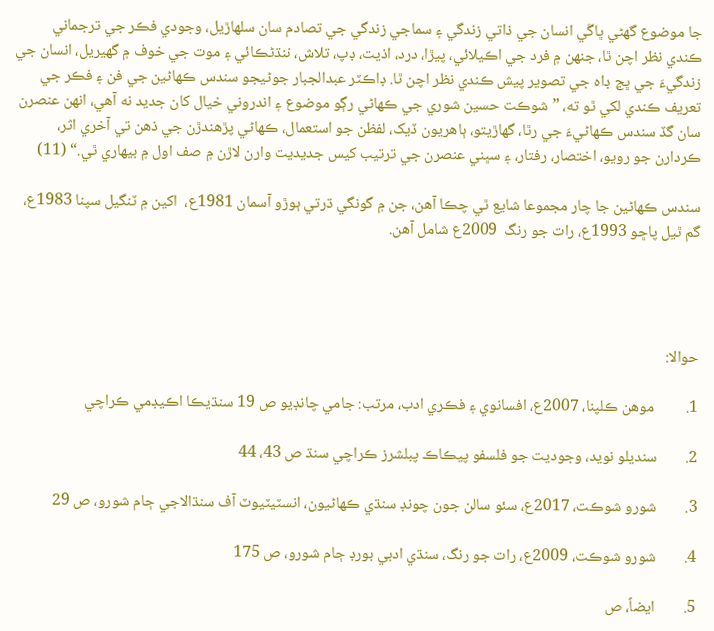جا موضوع گهڻي ڀاڱي انسان جي ذاتي زندگي ۽ سماجي زندگي جي تصادم سان سلهاڙيل، وجودي فڪر جي ترجماني ڪندي نظر اچن ٿا، جنهن ۾ فرد جي اڪيلائي، پيڙا، درد، اذيت، ڊپ، تلاش، ننڌڻڪائي ۽ موت جي خوف ۾ گهيريل، انسان جي زندگيءَ جي ڀڃ ڊاه جي تصوير پيش ڪندي نظر اچن ٿا. ڊاڪٽر عبدالجبار جوڻيجو سندس ڪهاڻين جي فن ۽ فڪر جي تعريف ڪندي لکي ٿو ته، ”شوڪت حسين شوري جي ڪهاڻي رڳو موضوع ۽ اندروني خيال کان جديد نه آهي، انهن عنصرن سان گڏ سندس ڪهاڻيءَ جي رٿا، گهاڙيتو، ٻاهريون ڏيک، لفظن جو استعمال، ڪهاڻي پڙهندڙن جي ذهن تي آخري اثر، ڪردارن جو رويو، اختصار، رفتار، ۽ سڀني عنصرن جي ترتيب کيس جديديت وارن لاڙن ۾ صف اول ۾ بيهاري ٿي.“ (11)

سندس ڪهاڻين جا چار مجموعا شايع ٿي چڪا آهن، جن ۾ گونگي ڌرتي ٻوڙو آسمان 1981ع،  اکين ۾ ٽنگيل سپنا 1983ع، گم ٿيل پاڇو 1993ع، رات جو رنگ  2009ع شامل آهن.




حوالا:

1.         موهن ڪلپنا، 2007ع، افسانوي ۽ فڪري ادب، مرتب: جامي چانڊيو ص 19 سنڌيڪا اڪيڊمي ڪراچي

2.        سنديلو نويد، وجوديت جو فلسفو پيڪاڪ پبلشرز ڪراچي سنڌ ص 43، 44

3.        شورو شوڪت، 2017ع، سئو سالن جون چونڊ سنڌي ڪهاڻيون، انسٽيٽيوٽ آف سنڌالاجي ڄام شورو، ص 29

4.        شورو شوڪت، 2009ع، رات جو رنگ، سنڌي ادبي بورڊ ڄام شورو، ص 175

5.        ايضاً، ص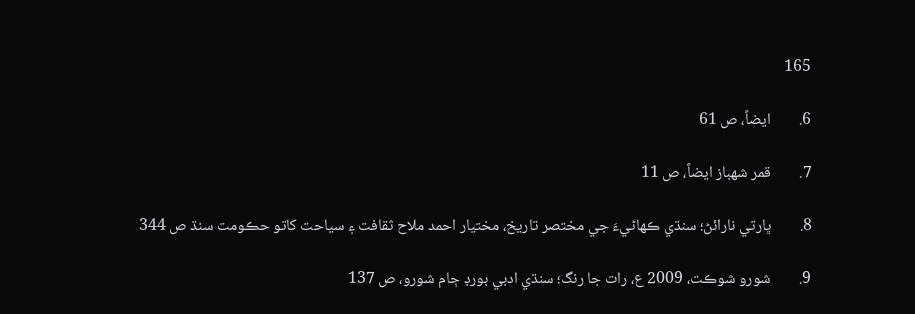165

6.        ايضاً، ص 61

7.        قمر شهباز ايضاً، ص 11

8.        ڀارتي نارائڻ؛ سنڌي ڪهاڻيءَ جي مختصر تاريخ، مختيار احمد ملاح ثقافت ۽ سياحت کاتو حڪومت سنڌ ص 344

9.        شورو شوڪت، 2009 ع، رات جا رنگ؛ سنڌي ادبي بورڊ ڄام شورو، ص 137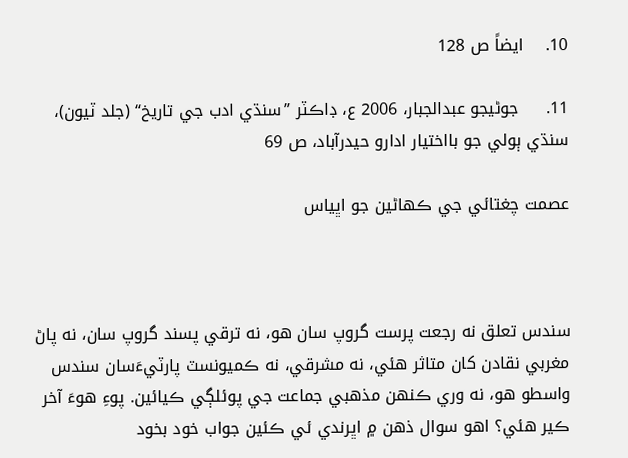10.    ايضاً ص 128

11.     جوڻيجو عبدالجبار، 2006 ع، ڊاڪٽر ”سنڌي ادب جي تاريخ“ (جلد ٽيون)، سنڌي ٻولي جو بااختيار ادارو حيدرآباد، ص 69

عصمت چغتائي جي ڪهاڻين جو اڀياس



سندس تعلق نه رجعت پرست گروپ سان هو، نه ترقي پسند گروپ سان، نه پاڻ مغربي نقادن کان متاثر هئي، نه مشرقي، نه ڪميونسٽ پارٽيءَسان سندس واسطو هو، نه وري ڪنهن مذهبي جماعت جي پوئلڳي ڪيائين. پوءِ هوءَ آخر ڪير هئي؟ اهو سوال ذهن ۾ اڀرندي ئي ڪئين جواب خود بخود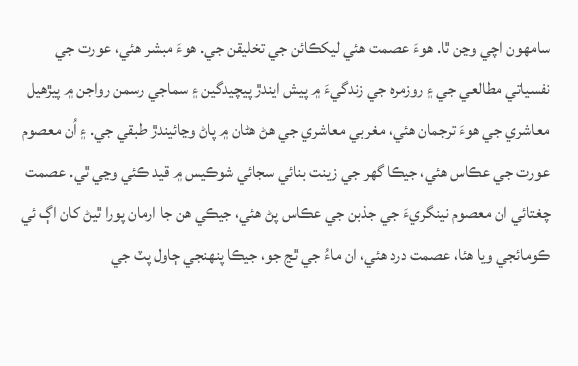سامهون اچي وڃن ٿا. هوءَ عصمت هئي ليکڪائن جي تخليقن جي. هوءَ مبشر هئي، عورت جي نفسياتي مطالعي جي ۽ روزمره جي زندگيءَ ۾ پيش ايندڙ پيچيدگين ۽ سماجي رسمن رواجن ۾ پيڙهيل معاشري جي هوءَ ترجمان هئي، مغربي معاشري جي هڻ هڻان ۾ پاڻ وڃائيندڙ طبقي جي. ۽ اُن معصوم عورت جي عڪاس هئي، جيڪا گهر جي زينت بنائي سجائي شوڪيس ۾ قيد ڪئي وڃي ٿي. عصمت چغتائي ان معصوم نينگريءَ جي جذبن جي عڪاس پڻ هئي، جيڪي هن جا ارمان پورا ٿيڻ کان اڳ ئي ڪومائجي ويا هئا، عصمت درد هئي، ان ماءُ جي ٿڃ جو، جيڪا پنهنجي ڄاول پٽ جي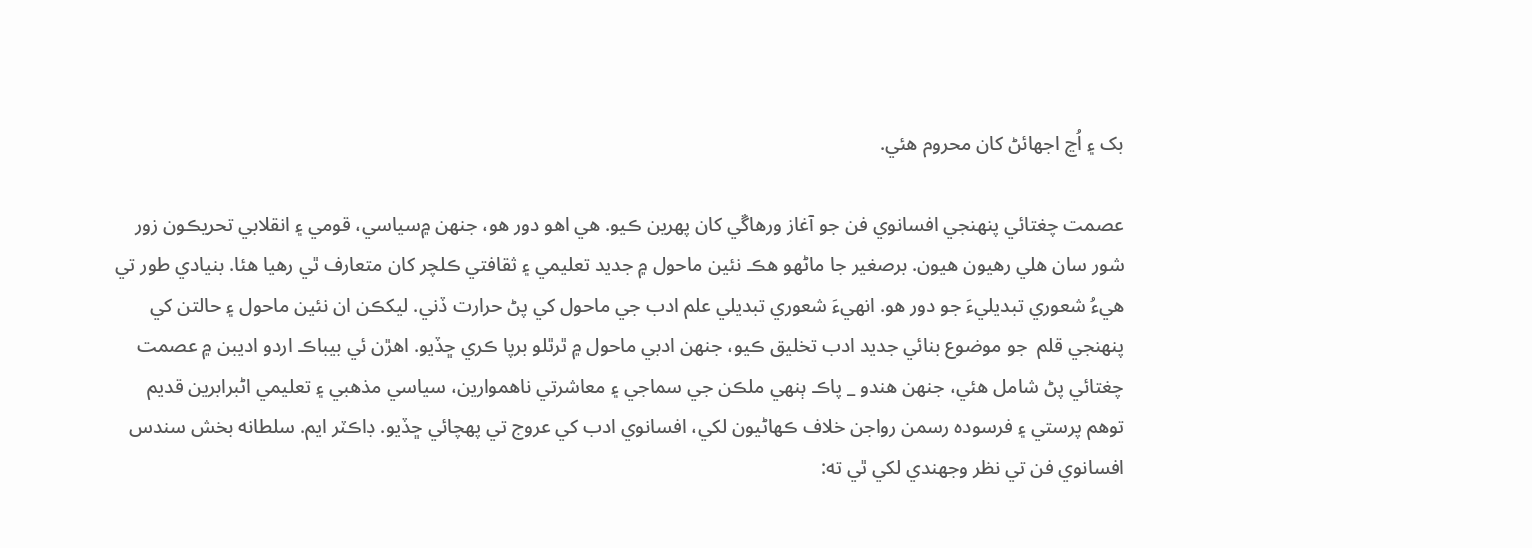بک ۽ اُڃ اجهائڻ کان محروم هئي.

عصمت چغتائي پنهنجي افسانوي فن جو آغاز ورهاڱي کان پهرين ڪيو. هي اهو دور هو، جنهن ۾سياسي، قومي ۽ انقلابي تحريڪون زور شور سان هلي رهيون هيون. برصغير جا ماڻهو هڪ نئين ماحول ۾ جديد تعليمي ۽ ثقافتي ڪلچر کان متعارف ٿي رهيا هئا. بنيادي طور تي هيءُ شعوري تبديليءَ جو دور هو. انهيءَ شعوري تبديلي علم ادب جي ماحول کي پڻ حرارت ڏني. ليکڪن ان نئين ماحول ۽ حالتن کي پنهنجي قلم  جو موضوع بنائي جديد ادب تخليق ڪيو، جنهن ادبي ماحول ۾ ٿرٿلو برپا ڪري ڇڏيو. اهڙن ئي بيباڪ اردو اديبن ۾ عصمت چغتائي پڻ شامل هئي، جنهن هندو _ پاڪ ٻنهي ملڪن جي سماجي ۽ معاشرتي ناهموارين، سياسي مذهبي ۽ تعليمي اڻبرابرين قديم توهم پرستي ۽ فرسوده رسمن رواجن خلاف ڪهاڻيون لکي، افسانوي ادب کي عروج تي پهچائي ڇڏيو. ڊاڪٽر ايم. سلطانه بخش سندس افسانوي فن تي نظر وجهندي لکي ٿي ته: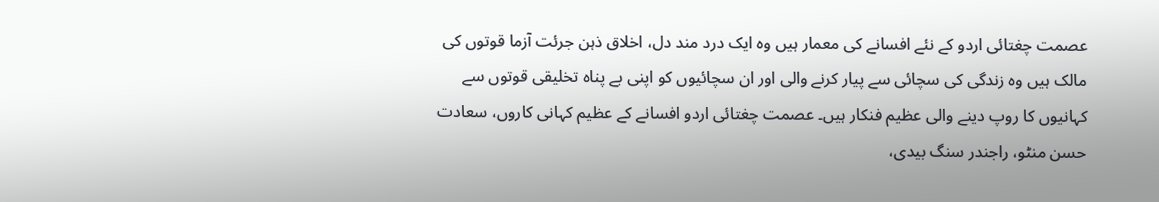عصمت چغتائی اردو کے نئے افسانے کی معمار ہیں وہ ایک درد مند دل، اخلاق ذہن جرئت آزما قوتوں کی مالک ہیں وہ زندگی کی سچائی سے پیار کرنے والی اور ان سچائیوں کو اپنی بے پناہ تخلیقی قوتوں سے کہانیوں کا روپ دینے والی عظیم فنکار ہیں۔ عصمت چغتائی اردو افسانے کے عظیم کہانی کاروں، سعادت حسن منٹو، راجندر سنگ بیدی،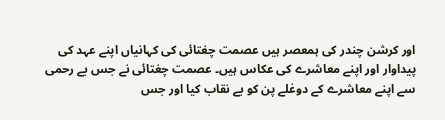اور کرشن چندر کی ہمعصر ہیں عصمت چغتائی کی کہانیاں اپنے عہد کی پیداوار اور اپنے معاشرے کی عکاس ہیں۔ عصمت چغتائی نے جس بے رحمی سے اپنے معاشرے کے دوغلے پن کو بے نقاب کیا اور جس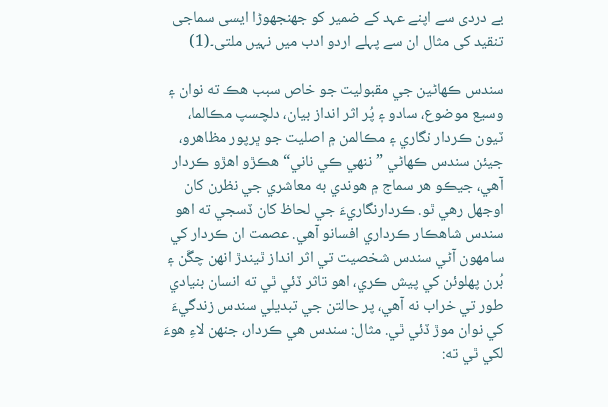بے دردی سے اپنے عہد کے ضمیر کو جهنجهوڑا ایسی سماجی تنقید کی مثال ان سے پہلے اردو ادب میں نہیں ملتی۔(1)

سندس ڪهاڻين جي مقبوليت جو خاص سبب هڪ ته نوان ۽ وسيع موضوع، سادو ۽ پُر اثر انداز بيان، دلچسپ مڪالما، ٽيون ڪردار نگاري ۽ مڪالمن ۾ اصليت جو ڀرپور مظاهرو، جيئن سندس ڪهاڻي ”ننهي ڪي ناني“ هڪڙو اهڙو ڪردار آهي، جيڪو هر سماج ۾ هوندي به معاشري جي نظرن کان اوجهل رهي ٿو. ڪردارنگاريءَ جي لحاظ کان ڏسجي ته اهو سندس شاهڪار ڪرداري افسانو آهي. عصمت ان ڪردار کي سامهون آڻي سندس شخصيت تي اثر انداز ٿيندڙ انهن چڱن ۽ بُرن پهلوئن کي پيش ڪري، اهو تاثر ڏئي ٿي ته انسان بنيادي طور تي خراب نه آهي، پر حالتن جي تبديلي سندس زندگيءَ کي نوان موڙ ڏئي ٿي. مثال: سندس هي ڪردار، جنهن لاءِ هوءَ لکي ٿي ته: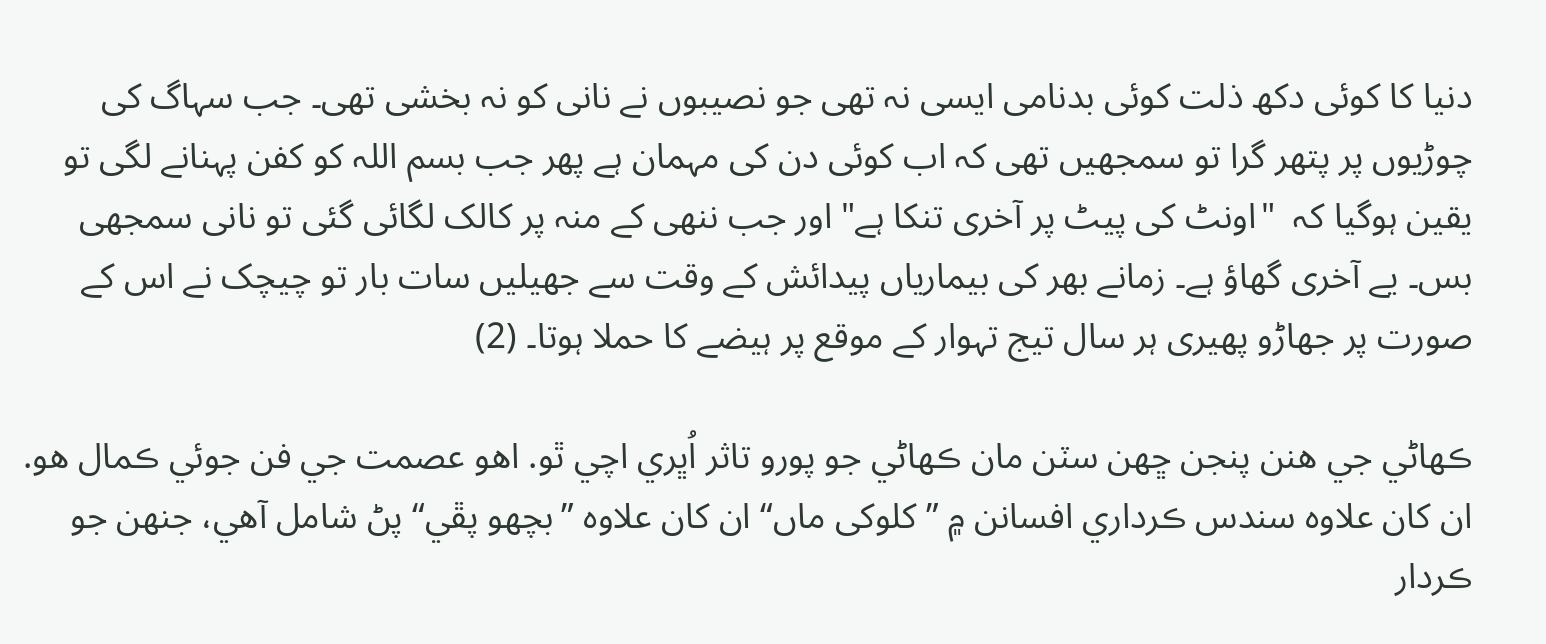دنیا کا کوئی دکھ ذلت کوئی بدنامی ایسی نہ تهی جو نصیبوں نے نانی کو نہ بخشی تهی۔ جب سہاگ کی چوڑیوں پر پتهر گرا تو سمجهیں تهی کہ اب کوئی دن کی مہمان ہے پهر جب بسم اللہ کو کفن پہنانے لگی تو یقین ہوگیا کہ  "اونٹ کی پیٹ پر آخری تنکا ہے" اور جب ننهی کے منہ پر کالک لگائی گئی تو نانی سمجهی بس۔ یے آخری گهاؤ ہے۔ زمانے بهر کی بیماریاں پیدائش کے وقت سے جهیلیں سات بار تو چیچک نے اس کے صورت پر جهاڑو پهیری ہر سال تیج تہوار کے موقع پر ہیضے کا حملا ہوتا۔ (2)

ڪهاڻي جي هنن پنجن ڇهن سٽن مان ڪهاڻي جو پورو تاثر اُڀري اچي ٿو. اهو عصمت جي فن جوئي ڪمال هو. ان کان علاوه سندس ڪرداري افسانن ۾ ”کلوکی ماں“ ان کان علاوه ”بچهو پڦي“ پڻ شامل آهي، جنهن جو ڪردار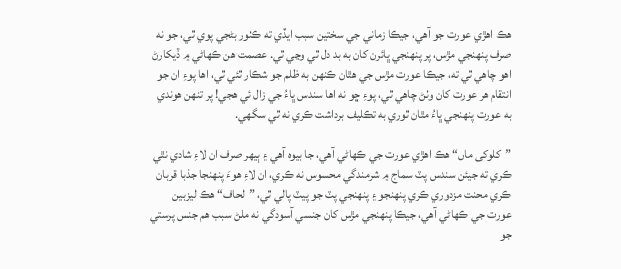هڪ اهڙي عورت جو آهي، جيڪا زماني جي سختين سبب ايڏي ته ڪٺور بڻجي پوي ٿي، جو نه صرف پنهنجي مڙس، پر پنهنجي ڀائرن کان به بد دل ٿي وڃي ٿي. عصمت هن ڪهاڻي ۾ ڏيکارڻ اهو چاهي ٿي ته، جيڪا عورت مڙس جي هٿان ڪنهن به ظلم جو شڪار ٿئي ٿي، اها پوءِ ان جو انتقام هر عورت کان وٺڻ چاهي ٿي، پوءِ ڇو نه اها سندس ڀاءُ جي زال ئي هجي! پر تنهن هوندي به عورت پنهنجي ڀاءُ مٿان ٿوري به تڪليف برداشت ڪري نه ٿي سگهي.

”کلوکی ماں“ هڪ اهڙي عورت جي ڪهاڻي آهي، جا بيوه آهي ۽ ٻيهر صرف ان لاءِ شادي نٿي ڪري ته جيئن سندس پٽ سماج ۾ شرمندگي محسوس نه ڪري، ان لاءِ هوءَ پنهنجا جذبا قربان ڪري محنت مزدوري ڪري پنهنجو ۽ پنهنجي پٽ جو پيٽ پالي ٿي، ”لحاف“ هڪ ليزبين عورت جي ڪهاڻي آهي، جيڪا پنهنجي مڙس کان جنسي آسودگي نه ملڻ سبب هم جنس پرستي جو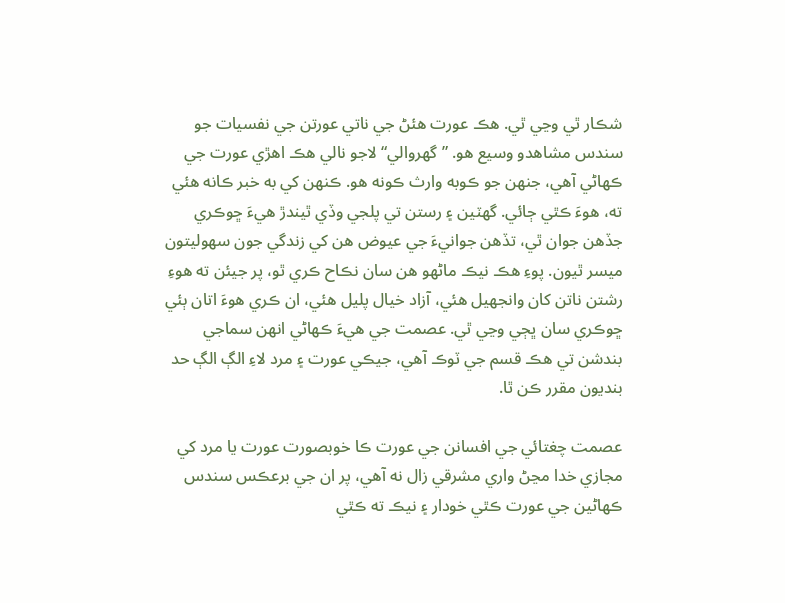شڪار ٿي وڃي ٿي. هڪ عورت هئڻ جي ناتي عورتن جي نفسيات جو سندس مشاهدو وسيع هو. ”گهروالي“ لاجو نالي هڪ اهڙي عورت جي ڪهاڻي آهي، جنهن جو ڪوبه وارث ڪونه هو. ڪنهن کي به خبر ڪانه هئي ته، هوءَ ڪٿي ڄائي. گهٽين ۽ رستن تي پلجي وڏي ٿيندڙ هيءَ ڇوڪري جڏهن جوان ٿي، تڏهن جوانيءَ جي عيوض هن کي زندگي جون سهوليتون ميسر ٿيون. پوءِ هڪ نيڪ ماڻهو هن سان نڪاح ڪري ٿو، پر جيئن ته هوءِ رشتن ناتن کان وانجهيل هئي، آزاد خيال پليل هئي، ان ڪري هوءَ اتان ٻئي ڇوڪري سان ڀڄي وڃي ٿي. عصمت جي هيءَ ڪهاڻي انهن سماجي بندشن تي هڪ قسم جي ٽوڪ آهي، جيڪي عورت ۽ مرد لاءِ الڳ الڳ حد بنديون مقرر ڪن ٿا.

عصمت چغتائي جي افسانن جي عورت ڪا خوبصورت عورت يا مرد کي مجازي خدا مڃڻ واري مشرقي زال نه آهي، پر ان جي برعڪس سندس ڪهاڻين جي عورت ڪٿي خودار ۽ نيڪ ته ڪٿي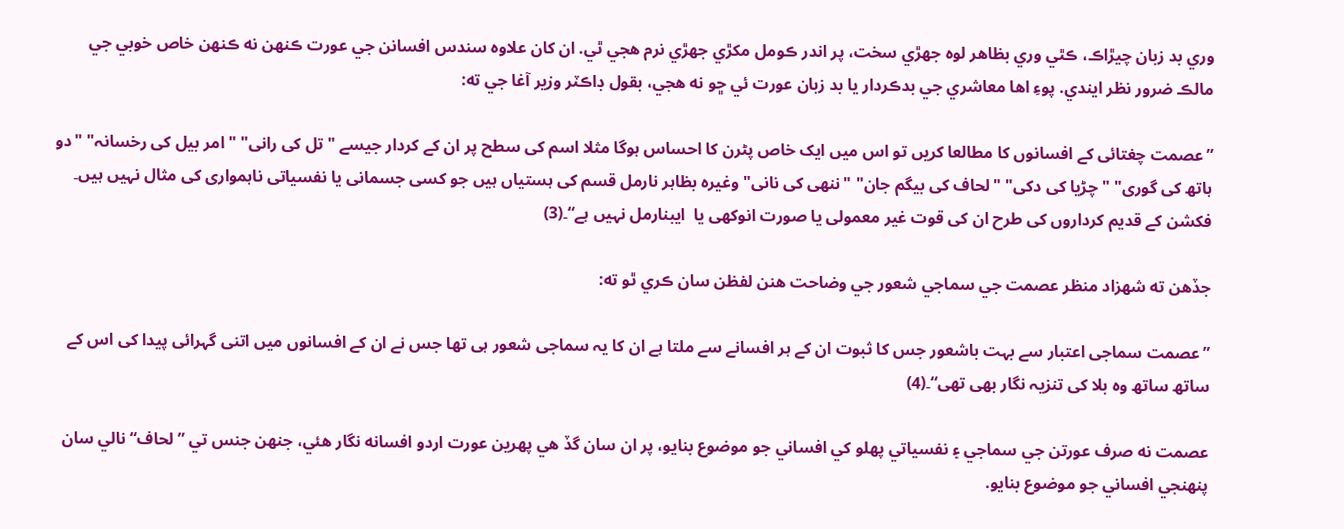وري بد زبان چيڙاڪ، ڪٿي وري بظاهر لوه جهڙي سخت، پر اندر ڪومل مکڙي جهڙي نرم هجي ٿي. ان کان علاوه سندس افسانن جي عورت ڪنهن نه ڪنهن خاص خوبي جي مالڪ ضرور نظر ايندي. پوءِ اها معاشري جي بدڪردار يا بد زبان عورت ئي ڇو نه هجي، بقول ڊاڪٽر وزير آغا جي ته:

”عصمت چغتائی کے افسانوں کا مطالعا کریں تو اس میں ایک خاص پٹرن کا احساس ہوگا مثلا اسم کی سطح پر ان کے کردار جیسے "تل کی رانی" "امر بیل کی رخسانہ" "دو ہاتھ کی گوری" "چڑیا کی دکی" "لحاف کی بیگم جان" "ننهی کی نانی" وغیرہ بظاہر نارمل قسم کی ہستیاں ہیں جو کسی جسمانی یا نفسیاتی ناہمواری کی مثال نہیں ہیں۔ فکشن کے قدیم کرداروں کی طرح ان کی قوت غیر معمولی یا صورت انوکهی یا  ایبنارمل نہیں ہے“۔(3)

جڏهن ته شهزاد منظر عصمت جي سماجي شعور جي وضاحت هنن لفظن سان ڪري ٿو ته:

”عصمت سماجی اعتبار سے بہت باشعور جس کا ثبوت ان کے ہر افسانے سے ملتا ہے ان کا یہ سماجی شعور ہی تها جس نے ان کے افسانوں میں اتنی گہرائی پیدا کی اس کے ساتھ ساتھ وہ بلا کی تنزیہ نگار بهی تهی“۔(4)

عصمت نه صرف عورتن جي سماجي ۽ نفسياتي پهلو کي افساني جو موضوع بنايو، پر ان سان گڏ هي پهرين عورت اردو افسانه نگار هئي، جنهن جنس تي ”لحاف“ نالي سان پنهنجي افساني جو موضوع بنايو.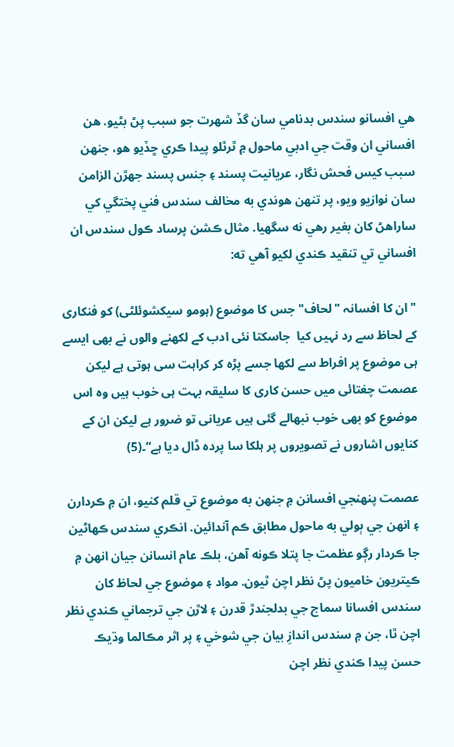هي افسانو سندس بدنامي سان گڏ شهرت جو سبب پڻ بڻيو. هن افساني ان وقت جي ادبي ماحول ۾ ٿرٿلو پيدا ڪري ڇڏيو هو، جنهن سبب کيس فحش نگار، عريانيت پسند ۽ جنس پسند جهڙن الزامن سان نوازيو ويو، پر تنهن هوندي به مخالف سندس فني پختگي کي ساراهڻ کان بغير رهي نه سگهيا. مثال ڪشن پرساد ڪول سندس ان افساني تي تنقيد ڪندي لکيو آهي ته:

"ان کا افسانہ "لحاف" جس کا موضوع (ہومو سیکشوئلٹی) کو فنکاری کے لحاظ سے رد نہیں کیا  جاسکتا نئی ادب کے لکهنے والوں نے بهی ایسے ہی موضوع پر افراط سے لکها جسے پڑه کر کراہت سی ہوتی ہے لیکن عصمت چغتائی میں حسن کاری کا سلیقہ بہت ہی خوب ہیں وہ اس موضوع کو بهی خوب نبهالے گئی ہیں عریانی تو ضرور ہے لیکن ان کے کنایوں اشاروں نے تصویروں پر ہلکا سا پردہ ڈال دیا ہے“۔(5)

عصمت پنهنجي افسانن ۾ جنهن به موضوع تي قلم کنيو، ان ۾ ڪردارن ۽ انهن جي ٻولي به ماحول مطابق ڪم آندائين. انڪري سندس ڪهاڻين جا ڪردار رڳو عظمت جا پتلا ڪونه آهن، بلڪ عام انسانن جيان انهن ۾ ڪيتريون خاميون پڻ نظر اچن ٿيون. مواد ۽ موضوع جي لحاظ کان سندس افسانا سماج جي بدلجندڙ قدرن ۽ لاڙن جي ترجماني ڪندي نظر اچن ٿا، جن ۾ سندس اندازِ بيان جي شوخي ۽ پر اثر مڪالما وڌيڪ حسن پيدا ڪندي نظر اچن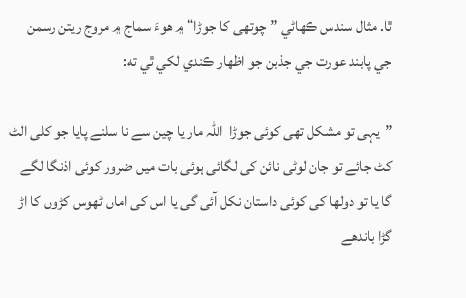ٿا. مثال سندس ڪهاڻي ”چوتهی کا جوڑا“ ۾ هوءَ سماج ۾ مروج ريتن رسمن جي پابند عورت جي جذبن جو اظهار ڪندي لکي ٿي ته:

”یہی تو مشکل تهی کوئی جوڑا  اللہ مار یا چین سے نا سلنے پایا جو کلی الٹ کٹ جائے تو جان لوٹی نائن کی لگائی ہوئی بات میں ضرور کوئی اذنگا لگے گا یا تو دولها کی کوئی داستان نکل آئی گی یا اس کی اماں ٹهوس کڑوں کا اڑ گڑا باندهے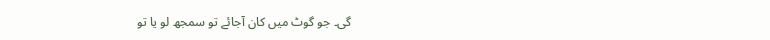گی۔ جو گوٹ میں کان آجائے تو سمجھ لو یا تو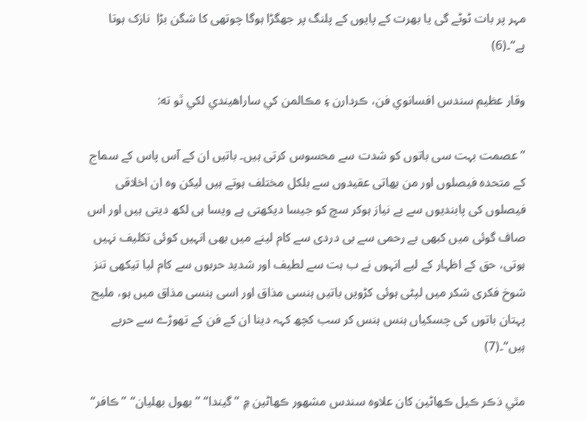مہر پر بات ٹوٹے گی یا بهرت کے پایوں کے پلنگ پر جهگڑا ہوگا چوتهی کا شگن بڑا  نازک ہوتا ہے“۔(6)

وقار عظيم سندس افسانوي فن، ڪردارن ۽ مڪالمن کي ساراهيندي لکي ٿو ته:

”عصمت بہت سی باتوں کو شدت سے محسوس کرتی ہیں۔ باتیں ان کے آس پاس کے سماج کے متحدہ فیصلوں اور من بهاتی عقیدوں سے بلکل مختلف ہوتے ہیں لیکن وہ ان اخلاقی فیصلوں کی پابندیوں سے بے نیاز ہوکر سچ کو جیسا دیکهتی ہے ویسا ہی لکھ دیتی ہیں اور اس صاف گوئی میں کبهی بے رحمی سے بی دردی سے کام لینے میں بهی انہیں کوئی تکلیف نہیں ہوتی، حق کے اظہار کے لیے انہوں نے ب ہت سے لطیف اور شدید حربوں سے کام لیا تیکهی تنز شوخ فکری شکر میں لپٹی ہوئی کڑویں باتیں ہنسی مذاق اور اسی ہنسی مذاق میں ہو، ملیح پہتان باتوں کی چسکیاں ہنس ہنس کر سب کچھ کہہ دینا ان کے فن کے تهوڑے سے حربے ہیں“۔(7)

مٿي ذڪر ڪيل ڪهاڻين کان علاوه سندس مشهور ڪهاڻين ۾ ”گيندا“ ”بهول بهليان“ ”ڪافر“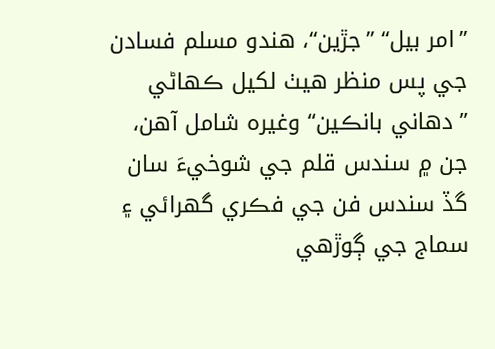”امر بيل“ ”جڙين“، هندو مسلم فسادن جي پس منظر هيٺ لکيل ڪهاڻي ”دهاني بانڪين“ وغيره شامل آهن، جن ۾ سندس قلم جي شوخيءَ سان گڏ سندس فن جي فڪري گهرائي ۽ سماج جي ڳوڙهي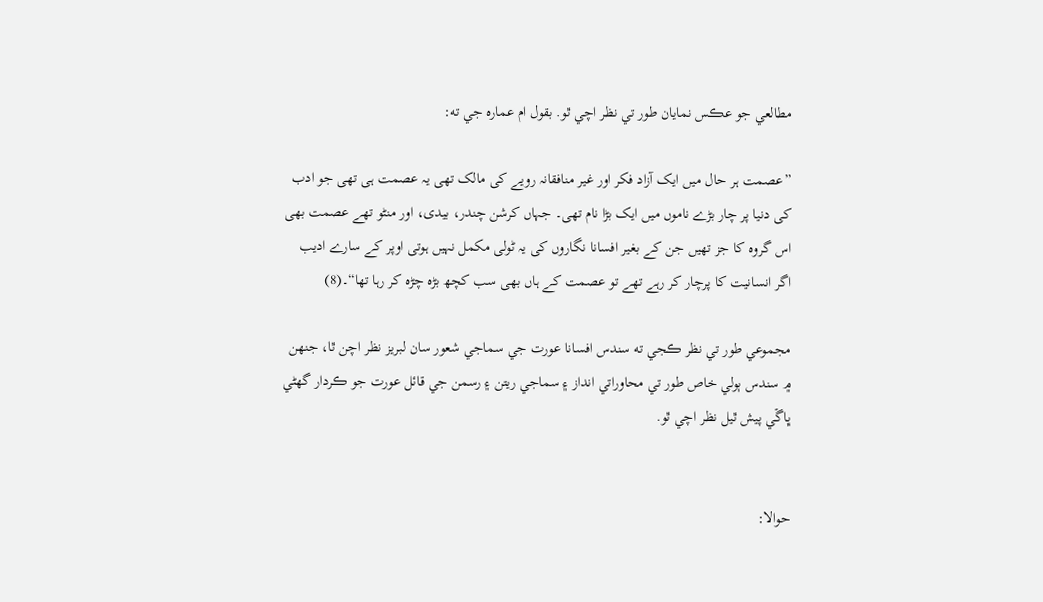مطالعي جو عڪس نمايان طور تي نظر اچي ٿو. بقول ام عماره جي ته:

”عصمت ہر حال میں ایک آزاد فکر اور غیر منافقانہ رویے کی مالک تهی یہ عصمت ہی تهی جو ادب کی دنیا پر چار بڑے ناموں میں ایک بڑا نام تهی۔ جہاں کرشن چندر، بیدی، اور منٹو تهے عصمت بهی اس گروہ کا جز تهیں جن کے بغیر افسانا نگاروں کی یہ ٹولی مکمل نہیں ہوتی اوپر کے سارے ادیب اگر انسانیت کا پرچار کر رہے تهے تو عصمت کے ہاں بهی سب کچھ بڑه چڑه کر رہا تها“۔(8)

مجموعي طور تي نظر ڪجي ته سندس افسانا عورت جي سماجي شعور سان لبريز نظر اچن ٿا، جنهن ۾ سندس ٻولي خاص طور تي محاوراتي انداز ۽ سماجي ريتن ۽ رسمن جي قائل عورت جو ڪردار گهڻي ڀاڱي پيش ٿيل نظر اچي ٿو.


حوالا: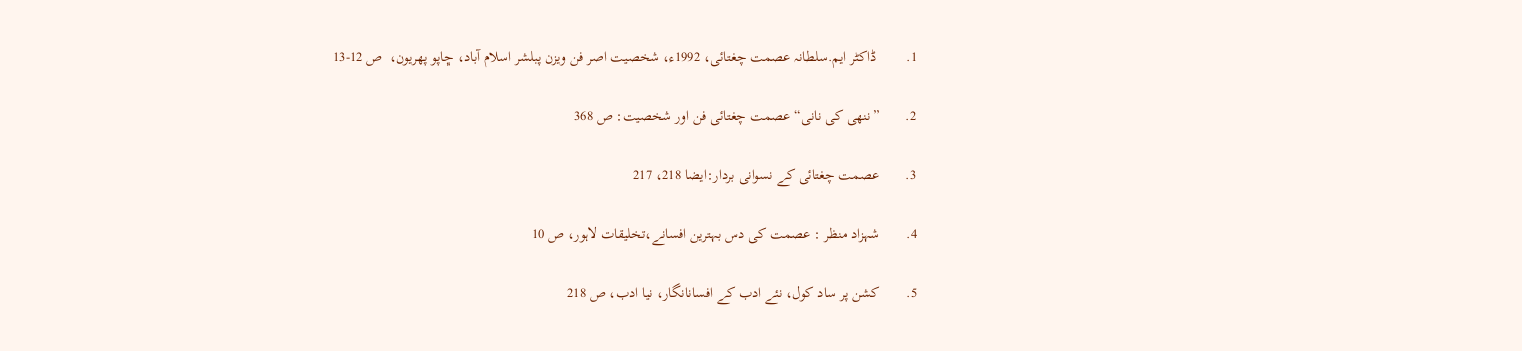1.        ڈاکٹر ایم.سلطانہ عصمت چغتائی، 1992ء، شخصیت اصر فن ویزن پبلشر اسلام آباد، ڇاپو پهريون،  ص 12-13

2.       ”ننهی کی نانی“ عصمت چغتائی فن اور شخصيت: ص 368

3.       عصمت چغتائی کے نسوانی بردار:ايضا 218، 217

4.       شہزاد منظر : عصمت کی دس بہترین افسانے،تخلیقات لاہور، ص 10

5.       کشن پر ساد کول، نئے ادب کے افسانانگار، نیا ادب، ص 218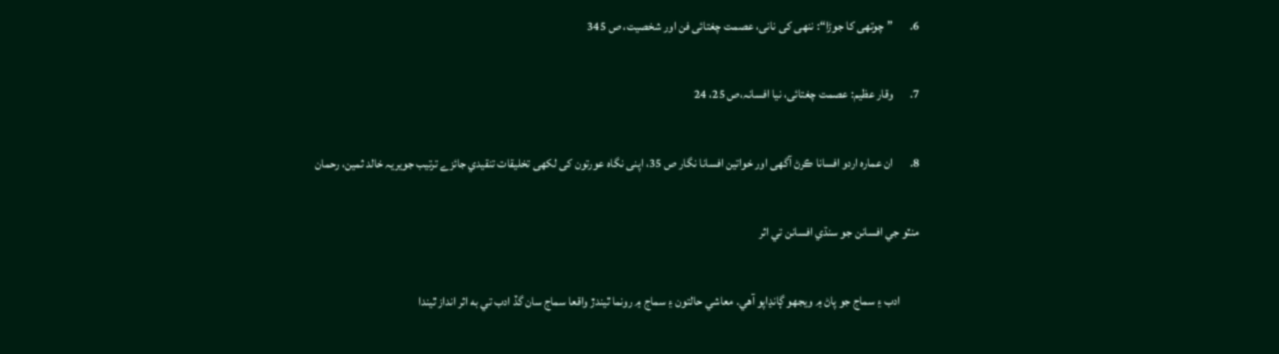6.       ”چوتهی کا جوڑا“: ننهی کی نانی، عصمت چغتائی فن اور شخصيت، ص 345

7.       وقار عظيم: عصمت چغتائی، نيا افسانہ،ص 25، 24

8.       ان عماره اردو افسانا ڪرڻ آگهی اور خواتين افسانا نگار ص 35، اپنی نگاه عورتون کی لکھی تخليقات تنقيدي جائزے ترتيب جويريہ خالد ثمين، رحمان

منٽو جي افسانن جو سنڌي افسانن تي اثر

        ادب ۽ سماج جو پاڻ ۾ ويجهو ڳانڍاپو آهي. معاشي حالتون ۽ سماج ۾ رونما ٿيندڙ واقعا سماج سان گڏ ادب تي به اثر انداز ٿيندا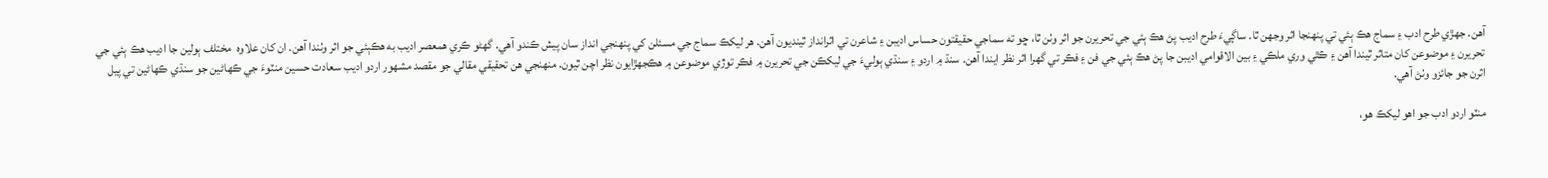آهن. جهڙي طرح ادب ۽ سماج هڪ ٻئي تي پنهنجا اثر وجهن ٿا. ساڳيءَ طرح اديب پڻ هڪ ٻئي جي تحريرن جو اثر وٺن ٿا، ڇو ته سماجي حقيقتون حساس اديبن ۽ شاعرن تي اثرانداز ٿينديون آهن. هر ليکڪ سماج جي مسئلن کي پنهنجي انداز سان پيش ڪندو آهي. گهڻو ڪري همعصر اديب به هڪٻئي جو اثر وٺندا آهن. ان کان علاوه  مختلف ٻولين جا اديب هڪ ٻئي جي تحريرن ۽ موضوعن کان متاثر ٿيندا آهن ۽ ڪٿي وري ملڪي ۽ بين الاقوامي اديبن جا پڻ هڪ ٻئي جي فن ۽ فڪر تي گهرا اثر نظر ايندا آهن. سنڌ ۾ اردو ۽ سنڌي ٻوليءَ جي ليکڪن جي تحريرن ۾ فڪر توڙي موضوعن ۾ هڪجهڙايون نظر اچن ٿيون. منهنجي هن تحقيقي مقالي جو مقصد مشهور اردو اديب سعادت حسين منٽوءَ جي ڪهاڻين جو سنڌي ڪهاڻين تي پيل اثرن جو جائزو وٺڻ آهي.

منٽو اردو ادب جو اهو ليکڪ هو،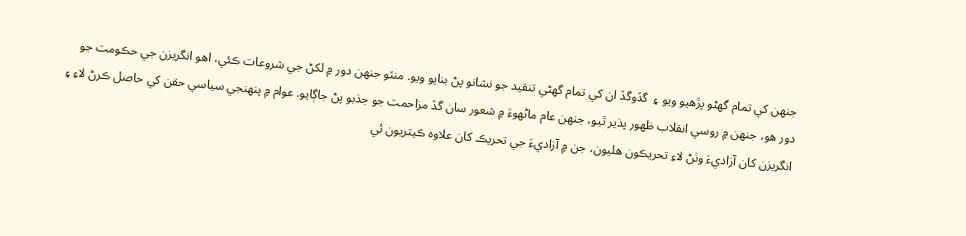جنهن کي تمام گهڻو پڙهيو ويو ۽  گڏوگڏ ان کي تمام گهڻي تنقيد جو نشانو پڻ بنايو ويو. منٽو جنهن دور ۾ لکڻ جي شروعات ڪئي، اهو انگريزن جي حڪومت جو دور هو، جنهن ۾ روسي انقلاب ظهور پذير ٿيو، جنهن عام ماڻهوءَ ۾ شعور سان گڏ مزاحمت جو جذبو پڻ جاڳايو. عوام ۾ پنهنجي سياسي حقن کي حاصل ڪرڻ لاءِ ۽ انگريزن کان آزاديءَ وٺڻ لاءِ تحريڪون هليون، جن ۾ آزاديءَ جي تحريڪ کان علاوه ڪيتريون ئي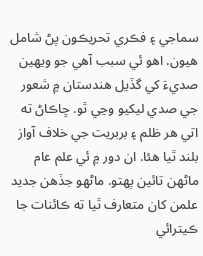سماجي ۽ فڪري تحريڪون پڻ شامل هيون. اهو ئي سبب آهي جو ويهين صديءَ کي گڏيل هندستان ۾ شعور جي صدي ليکيو وڃي ٿو. ڇاڪاڻ ته اتي هر ظلم ۽ بربريت جي خلاف آواز بلند ٿيا هئا. ان دور ۾ ئي علم عام ماڻهن تائين پهتو. ماڻهو جڏهن جديد علمن کان متعارف ٿيا ته ڪائنات جا ڪيترائي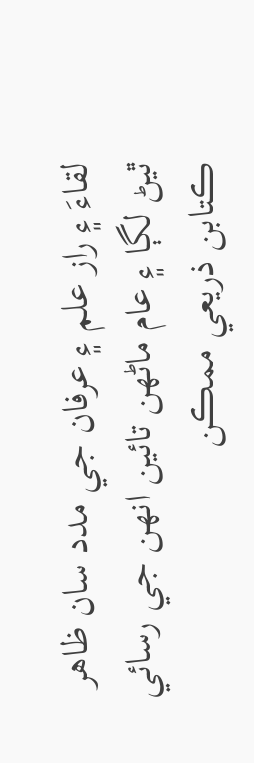لقاءَ ۽ راز علم ۽ عرفان جي مدد سان ظاهر ٿيڻ لڳا ۽ عام ماڻهن تائين انهن جي رسائي ڪتابن ذريعي ممڪن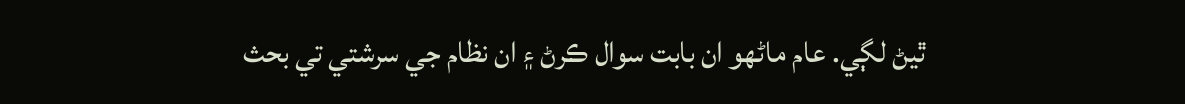ٿيڻ لڳي. عام ماڻهو ان بابت سوال ڪرڻ ۽ ان نظام جي سرشتي تي بحث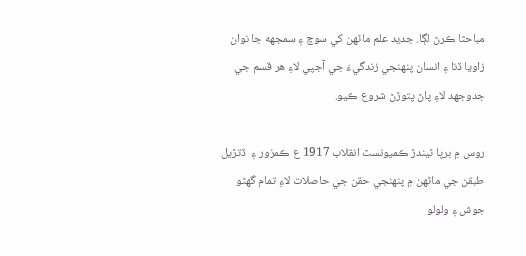مباحثا ڪرڻ لڳا. جديد علم ماڻهن کي سوچ ۽ سمجهه جا نوان زاويا ڏنا ۽ انسان پنهنجي زندگيءَ جي آجپي لاءِ هر قسم جي  جدوجهد لاءِ پاڻ پتوڙڻ شروع ڪيو.

روس ۾ برپا ٿيندڙ ڪميونسٽ انقلاب 1917 ع ڪمزور ۽  ڏتڙيل طبقن جي ماڻهن ۾ پنهنجي حقن جي حاصلات لاءِ تمام گهڻو جوش ۽ ولولو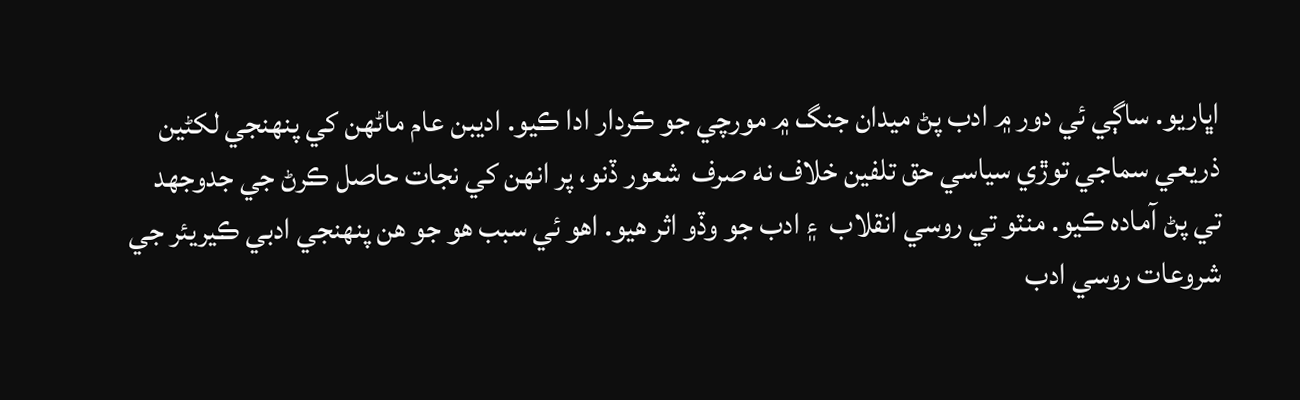اڀاريو. ساڳي ئي دور ۾ ادب پڻ ميدان جنگ ۾ مورچي جو ڪردار ادا ڪيو. اديبن عام ماڻهن کي پنهنجي لکڻين ذريعي سماجي توڙي سياسي حق تلفين خلاف نه صرف  شعور ڏنو، پر انهن کي نجات حاصل ڪرڻ جي جدوجهد تي پڻ آماده ڪيو. منٽو تي روسي انقلاب  ۽ ادب جو وڏو اثر هيو. اهو ئي سبب هو جو هن پنهنجي ادبي ڪيريئر جي شروعات روسي ادب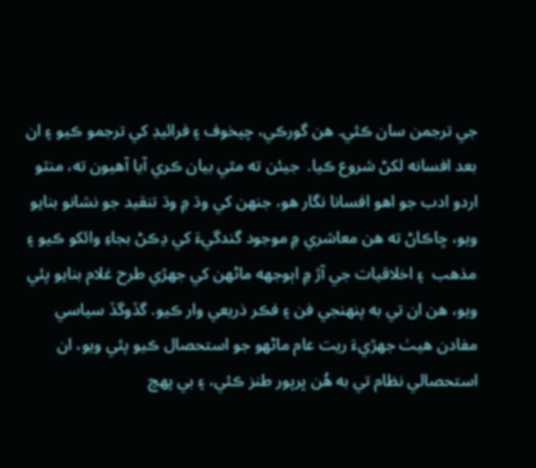جي ترجمن سان ڪئي. هن گورڪي، چيخوف ۽ فرائيڊ کي ترجمو ڪيو ۽ ان بعد افسانه لکڻ شروع ڪيا.  جيئن ته مٿي بيان ڪري آيا آهيون ته، منٽو اردو ادب جو اهو افسانا نگار هو، جنهن کي وڌ ۾ وڌ تنقيد جو نشانو بنايو ويو، ڇاڪاڻ ته هن معاشري ۾ موجود گندگيءَ کي ڍڪڻ بجاءِ وائکو ڪيو ۽ مذهب  ۽ اخلاقيات جي آڙ ۾ اٻوجهه ماڻهن کي جهڙي طرح غلام بنايو پئي ويو، هن ان تي به پنهنجي فن ۽ فڪر ذريعي وار ڪيو. گڏوگڏ سياسي مفادن هيٺ جهڙيءَ ريت عام ماڻهو جو استحصال ڪيو پئي ويو، ان استحصالي نظام تي به هُن ڀرپور طنز ڪئي، ۽ بي پهچ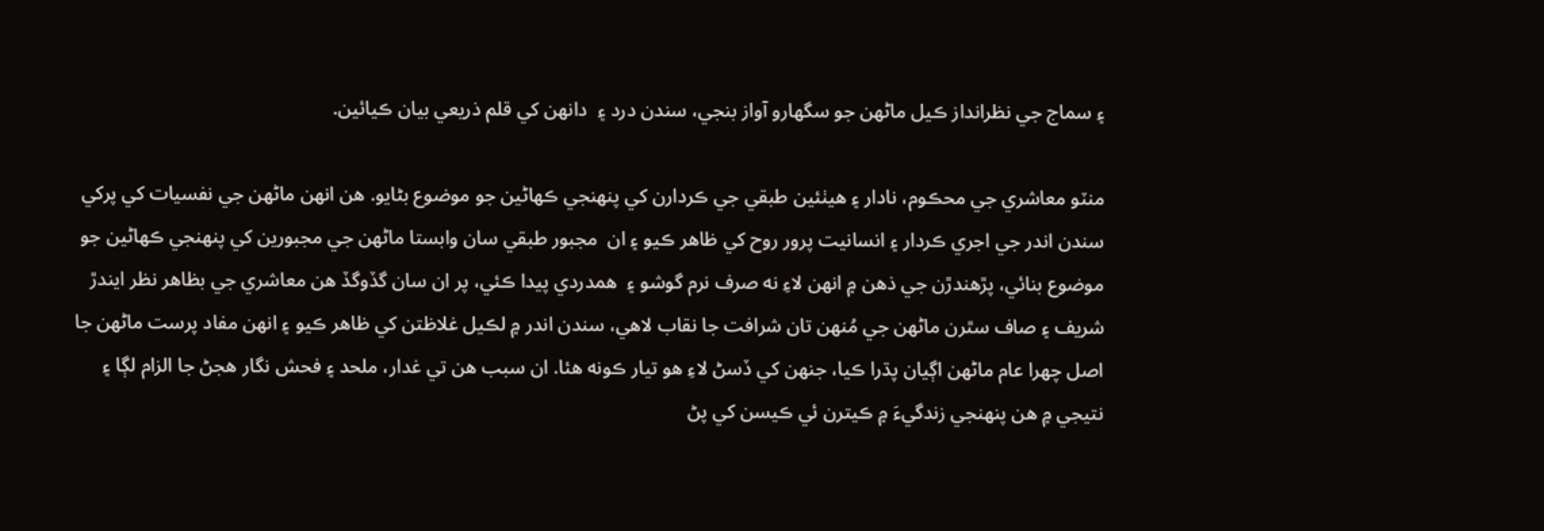۽ سماج جي نظرانداز ڪيل ماڻهن جو سگهارو آواز بنجي، سندن درد ۽  دانهن کي قلم ذريعي بيان ڪيائين.

منٽو معاشري جي محڪوم، نادار ۽ هيٺئين طبقي جي ڪردارن کي پنهنجي ڪهاڻين جو موضوع بڻايو. هن انهن ماڻهن جي نفسيات کي پرکي سندن اندر جي اجري ڪردار ۽ انسانيت پرور روح کي ظاهر ڪيو ۽ ان  مجبور طبقي سان وابستا ماڻهن جي مجبورين کي پنهنجي ڪهاڻين جو موضوع بنائي، پڙهندڙن جي ذهن ۾ انهن لاءِ نه صرف نرم گوشو ۽  همدردي پيدا ڪئي، پر ان سان گڏوگڏ هن معاشري جي بظاهر نظر ايندڙ شريف ۽ صاف سٿرن ماڻهن جي مُنهن تان شرافت جا نقاب لاهي، سندن اندر ۾ لڪيل غلاظتن کي ظاهر ڪيو ۽ انهن مفاد پرست ماڻهن جا اصل چهرا عام ماڻهن اڳيان پڌرا ڪيا، جنهن کي ڏسڻ لاءِ هو تيار ڪونه هئا. ان سبب هن تي غدار، ملحد ۽ فحش نگار هجڻ جا الزام لڳا ۽ نتيجي ۾ هن پنهنجي زندگيءَ ۾ ڪيترن ئي ڪيسن کي پڻ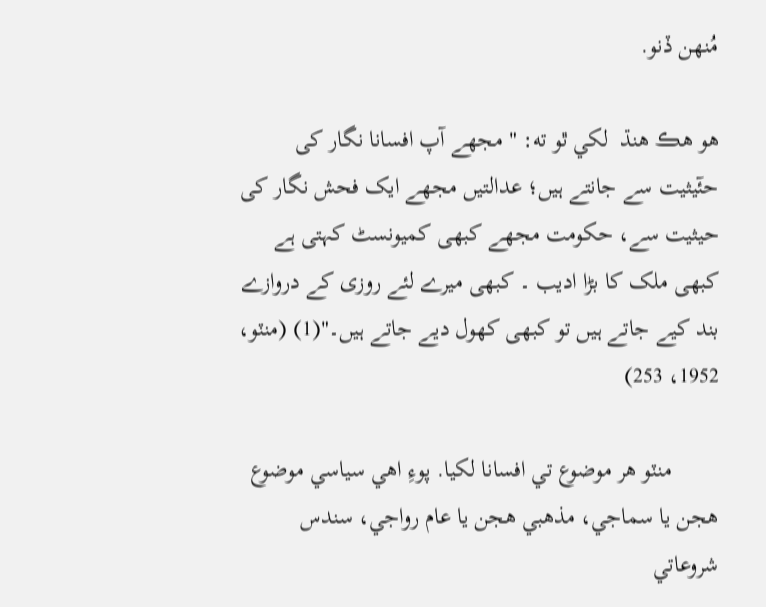مُنهن ڏنو.

هو هڪ هنڌ  لکي ٿو ته: " مجهے آپ افسانا نگار کی حئٓیثیت سے جانتے ہیں؛ عدالتیں مجهے ایک فحش نگار کی حيثيت سے، حکومت مجهے کبهی کمیونسٹ کہتی ہے کبهی ملک کا بڑا ادیب ۔ کبهی میرے لئے روزی کے دروازے بند کیے جاتے ہیں تو کبهی کهول دیے جاتے ہیں۔"(1) (منٽو، 1952، 253)

        منٽو هر موضوع تي افسانا لکيا. پوءِ اهي سياسي موضوع هجن يا سماجي، مذهبي هجن يا عام رواجي، سندس شروعاتي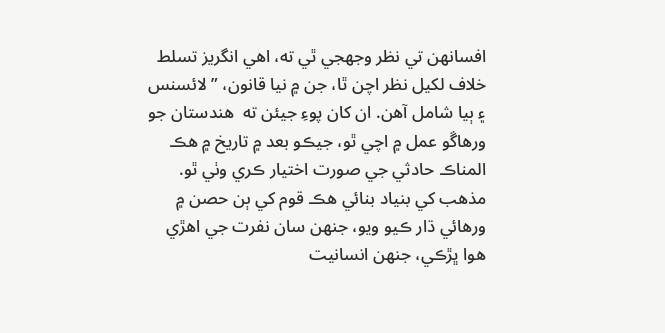افسانهن تي نظر وجهجي ٿي ته، اهي انگريز تسلط خلاف لکيل نظر اچن ٿا، جن ۾ نيا قانون، ”لائسنس ۽ ٻيا شامل آهن. ان کان پوءِ جيئن ته  هندستان جو ورهاڱو عمل ۾ اچي ٿو، جيڪو بعد ۾ تاريخ ۾ هڪ المناڪ حادثي جي صورت اختيار ڪري وٺي ٿو. مذهب کي بنياد بنائي هڪ قوم کي ٻن حصن ۾ ورهائي ڌار ڪيو ويو، جنهن سان نفرت جي اهڙي هوا ڀڙڪي، جنهن انسانيت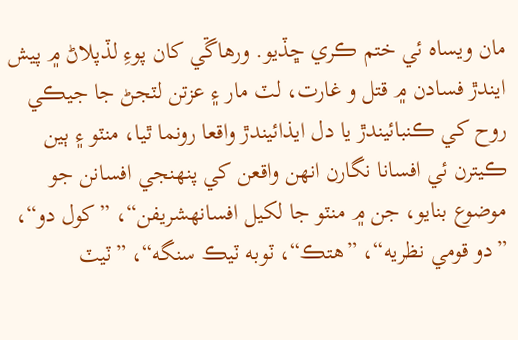مان ويساه ئي ختم ڪري ڇڏيو. ورهاڱي کان پوءِ لڏپلاڻ ۾ پيش ايندڙ فسادن ۾ قتل و غارت، لٽ مار ۽ عزتن لٽجڻ جا جيڪي روح کي ڪنبائيندڙ يا دل ايذائيندڙ واقعا رونما ٿيا، منٽو ۽ ٻين ڪيترن ئي افسانا نگارن انهن واقعن کي پنهنجي افسانن جو موضوع بنايو، جن ۾ منٽو جا لکيل افسانهشريفن“، ”کول دو“، ”دو قومي نظريه“، ”هتڪ“، ٽوبه ٽيڪ سنگه“، ”ٽيٽ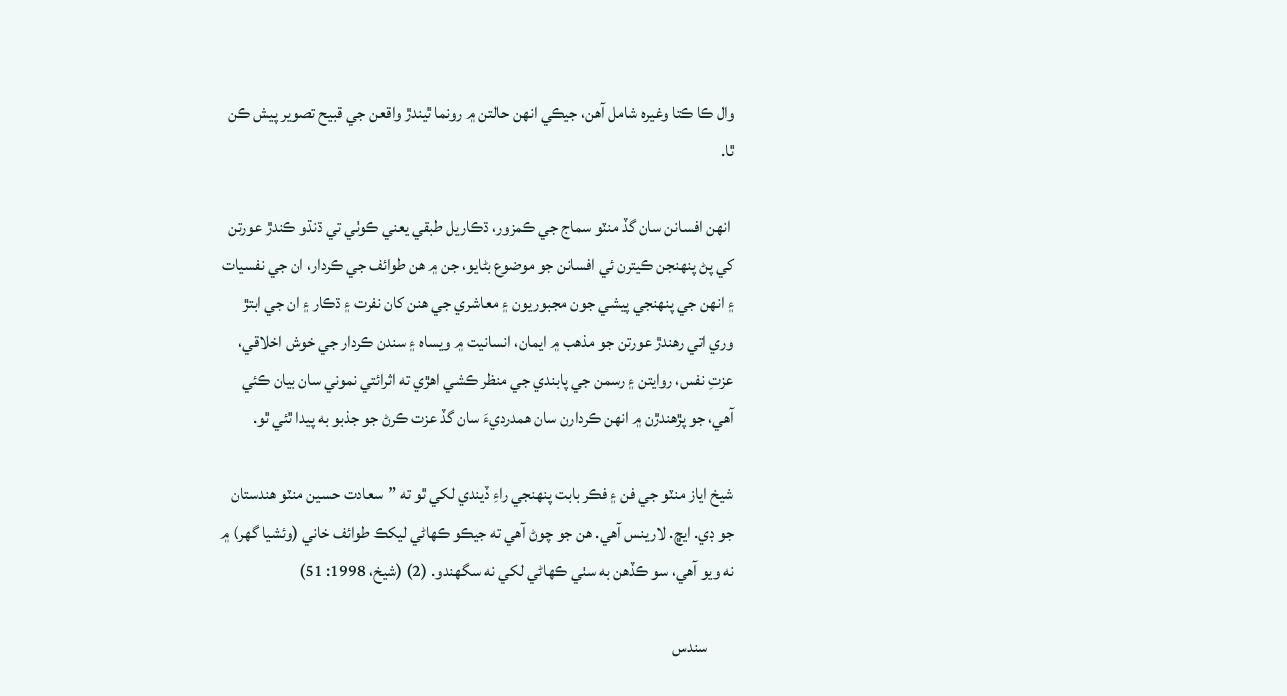وال ڪا ڪتا وغيره شامل آهن، جيڪي انهن حالتن ۾ رونما ٿيندڙ واقعن جي قبيح تصوير پيش ڪن ٿا.

 انهن افسانن سان گڏ منٽو سماج جي ڪمزور، ڌڪاريل طبقي يعني ڪوٺي تي ڌنڌو ڪندڙ عورتن کي پڻ پنهنجن ڪيترن ئي افسانن جو موضوع بڻايو، جن ۾ هن طوائف جي ڪردار، ان جي نفسيات ۽ انهن جي پنهنجي پيشي جون مجبوريون ۽ معاشري جي هنن کان نفرت ۽ ڌڪار ۽ ان جي ابتڙ وري اتي رهندڙ عورتن جو مذهب ۾ ايمان، انسانيت ۾ ويساه ۽ سندن ڪردار جي خوش اخلاقي، عزتِ نفس، روايتن ۽ رسمن جي پابندي جي منظر ڪشي اهڙي ته اثرائتي نموني سان بيان ڪئي آهي، جو پڙهندڙن ۾ انهن ڪردارن سان همدرديءَ سان گڏ عزت ڪرڻ جو جذبو به پيدا ٿئي ٿو.

شيخ اياز منٽو جي فن ۽ فڪر بابت پنهنجي راءِ ڏيندي لکي ٿو ته ”سعادت حسين منٽو هندستان جو ڊي. ايڇ. لارينس آهي. هن جو چوڻ آهي ته جيڪو ڪهاڻي ليکڪ طوائف خاني (وئشيا گهر) ۾ نه ويو آهي، سو ڪڏهن به سٺي ڪهاڻي لکي نه سگهندو. (2) (شيخ، 1998: 51)

        سندس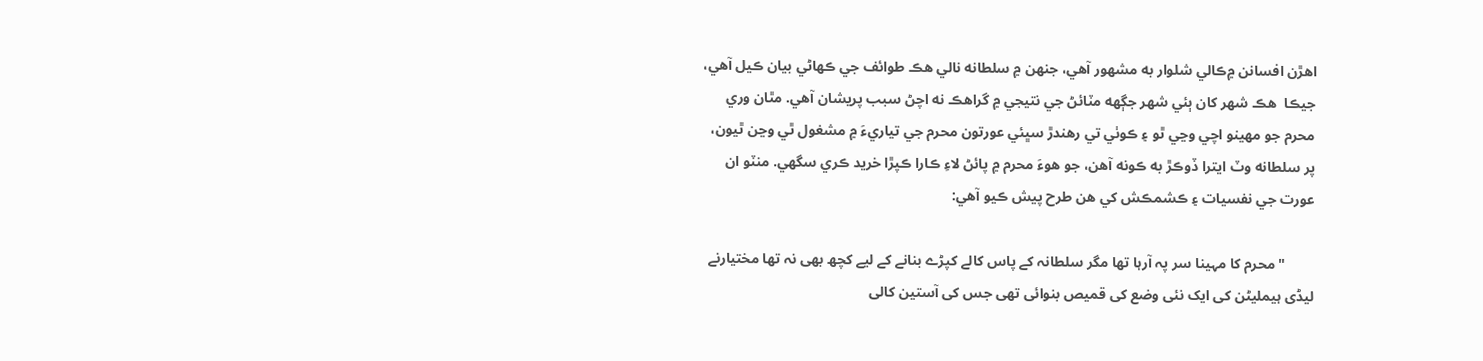اهڙن افسانن ۾ڪالي شلوار به مشهور آهي، جنهن ۾ سلطانه نالي هڪ طوائف جي ڪهاڻي بيان ڪيل آهي، جيڪا  هڪ شهر کان ٻئي شهر جڳهه مٽائڻ جي نتيجي ۾ گراهڪ نه اچڻ سبب پريشان آهي. مٿان وري محرم جو مهينو اچي وڃي ٿو ۽ ڪوٺي تي رهندڙ سڀئي عورتون محرم جي تياريءَ ۾ مشغول ٿي وڃن ٿيون، پر سلطانه وٽ ايترا ڏوڪڙ به ڪونه آهن، جو هوءَ محرم ۾ پائڻ لاءِ ڪارا ڪپڙا خريد ڪري سگهي. منٽو ان عورت جي نفسيات ۽ ڪشمڪش کي هن طرح پيش ڪيو آهي:

        "محرم کا مہینا سر پہ آرہا تها مگر سلطانہ کے پاس کالے کپڑے بنانے کے لیے کچھ بهی نہ تها مختیارنے لیڈی ہیملیٹن کی ایک نئی وضع کی قمیص بنوائی تهی جس کی آستین کالی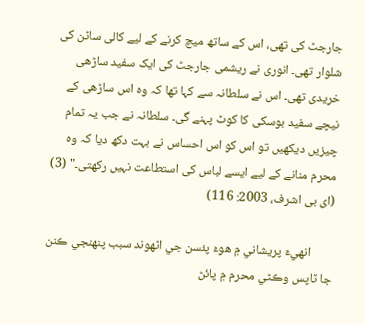جارجٹ کی تهی، اس کے ساتھ میچ کرنے کے لیے کالی ساٹن کی شلوار تهی۔ انوری نے ریشمی جارجٹ کی ایک سفید ساڑهی خریدی تهی۔ اس نے سلطانہ سے کہا تها کہ وہ اس ساڑهی کے نیچے سفید بوسکی کا کوٹ پہنے گی۔ سلطانہ نے جب یہ تمام چیزیں دیکهیں تو اس کو اس احساس نے بہت دکھ دیا کہ وہ محرم منانے کے لیے ایسے لباس کی استطاعت نہیں رکهتی۔" (3) (ای بی اشرف، 2003: 116)

        انهيءَ پريشاني ۾ هوءَ پئسن جي اڻهوند سبب پنهنجي ڪنن جا ٽاپس وڪڻي محرم ۾ پائڻ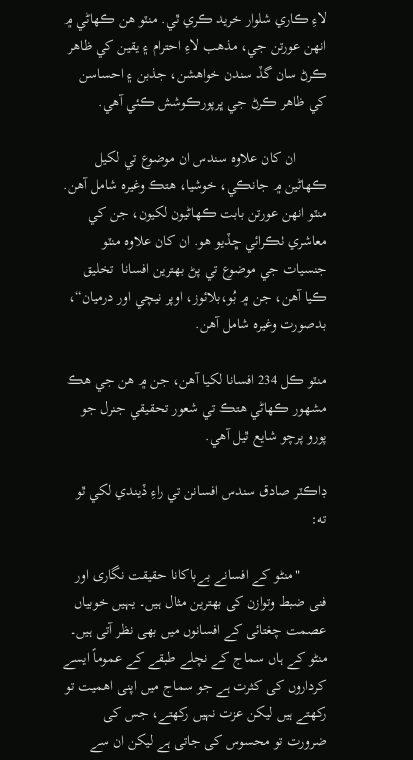لاءِ ڪاري شلوار خريد ڪري ٿي. منٽو هن ڪهاڻي ۾ انهن عورتن جي، مذهب لاءِ احترام ۽ يقين کي ظاهر ڪرڻ سان گڏ سندن خواهشن، جذبن ۽ احساسن کي ظاهر ڪرڻ جي ڀرپورڪوشش ڪئي آهي.

        ان کان علاوه سندس ان موضوع تي لکيل ڪهاڻين ۾ جانڪي، خوشيا، هتڪ وغيره شامل آهن. منٽو انهن عورتن بابت ڪهاڻيون لکيون، جن کي معاشري ٺڪرائي ڇڏيو هو. ان کان علاوه منٽو جنسيات جي موضوع تي پڻ بهترين افسانا  تخليق ڪيا آهن، جن ۾ بُو،بلائوز، اوپر نيچي اور درميان“، بدصورت وغيره شامل آهن.

منٽو ڪل 234 افسانا لکيا آهن، جن ۾ هن جي هڪ مشهور ڪهاڻي هتڪ تي شعور تحقيقي جنرل جو پورو پرچو شايع ٿيل آهي.

ڊاڪٽر صادق سندس افسانن تي راءِ ڏيندي لکي ٿو ته:

       "منٹو کے افسانے بےباکانا حقیقت نگاری اور فنی ضبط وتوازن کی بهترین مثال ہیں۔ یہیں خوبیاں عصمت چغتائی کے افسانوں میں بهی نظر آتی ہیں۔ منٹو کے ہاں سماج کے نچلے طبقے کے عموماً ایسے کرداروں کی کثرت ہے جو سماج میں اپنی اهمیت تو رکهتے ہیں لیکن عزت نہیں رکهتے، جس کی ضرورت تو محسوس کی جاتی ہے لیکن ان سے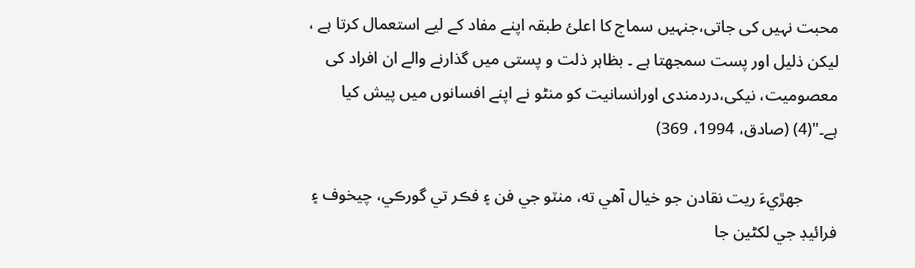محبت نہیں کی جاتی،جنہیں سماج کا اعلئ طبقہ اپنے مفاد کے لیے استعمال کرتا ہے ، لیکن ذلیل اور پست سمجهتا ہے ۔ بظاہر ذلت و پستی میں گذارنے والے ان افراد کی معصومیت، نیکی،دردمندی اورانسانیت کو منٹو نے اپنے افسانوں میں پیش کیا ہے۔"(4) (صادق، 1994، 369)

        جهڙيءَ ريت نقادن جو خيال آهي ته، منٽو جي فن ۽ فڪر تي گورڪي، چيخوف ۽ فرائيڊ جي لکڻين جا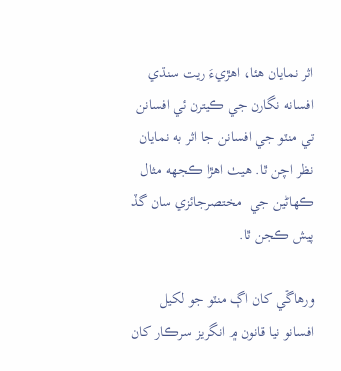اثر نمايان هئا، اهڙيءَ ريت سنڌي افسانه نگارن جي ڪيترن ئي افسانن تي منٽو جي افسانن جا اثر به نمايان نظر اچن ٿا. هيٺ اهڙا ڪجهه مثال ڪهاڻين جي  مختصرجائزي سان گڏ پيش ڪجن ٿا.

ورهاڱي کان اڳ منٽو جو لکيل افسانو نيا قانون ۾ انگريز سرڪار کان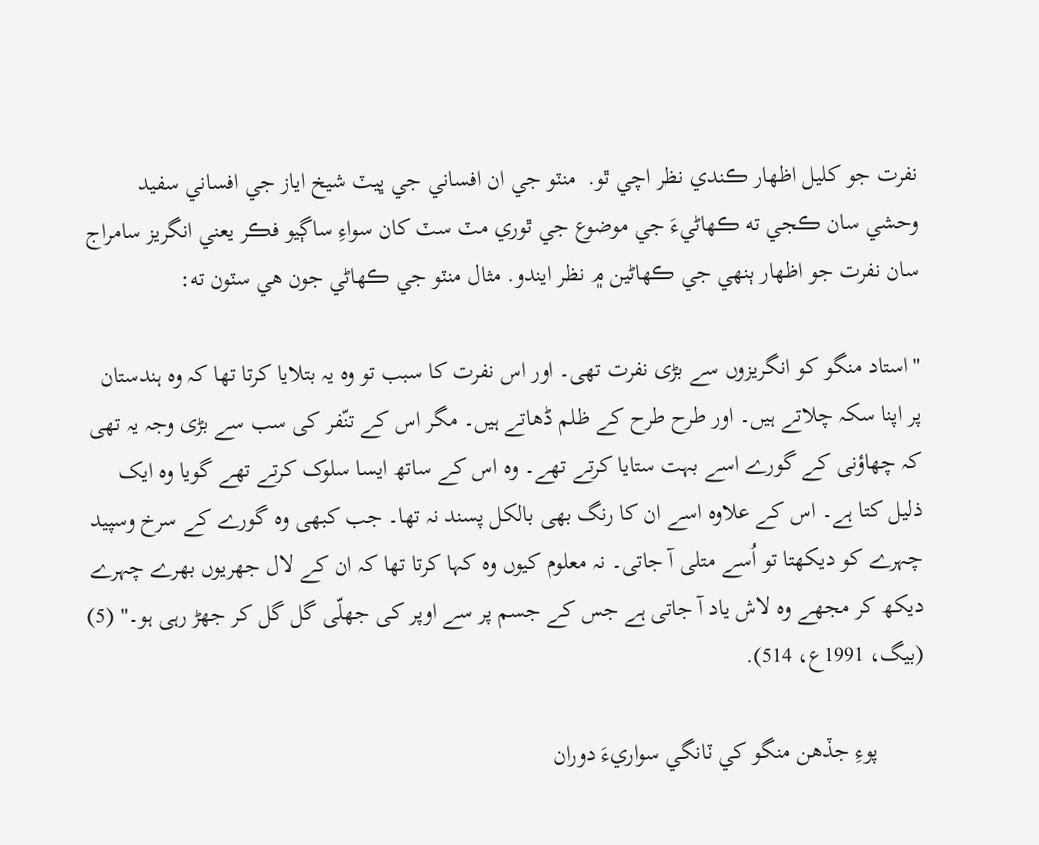نفرت جو کليل اظهار ڪندي نظر اچي ٿو.  منٽو جي ان افساني جي ڀيٽ شيخ اياز جي افساني سفيد وحشي سان ڪجي ته ڪهاڻيءَ جي موضوع جي ٿوري مٽ سٽ کان سواءِ ساڳيو فڪر يعني انگريز سامراج سان نفرت جو اظهار ٻنهي جي ڪهاڻين ۾ نظر ايندو. مثال منٽو جي ڪهاڻي جون هي سٽون ته:

"استاد منگو کو انگریزوں سے بڑی نفرت تهی۔ اور اس نفرت کا سبب تو وہ یہ بتلایا کرتا تها کہ وہ ہندستان پر اپنا سکہ چلاتے ہیں۔ اور طرح طرح کے ظلم ڈهاتے ہیں۔ مگر اس کے تنّفر کی سب سے بڑی وجہ یہ تهی کہ چهاؤنی کے گورے اسے بہت ستایا کرتے تهے۔ وہ اس کے ساتھ ایسا سلوک کرتے تهے گویا وہ ایک ذلیل کتا ہے۔ اس کے علاوہ اسے ان کا رنگ بهی بالکل پسند نہ تها۔ جب کبهی وہ گورے کے سرخ وسپید چہرے کو دیکهتا تو اُسے متلی آ جاتی۔ نہ معلوم کیوں وہ کہا کرتا تها کہ ان کے لال جهریوں بهرے چہرے دیکھ کر مجهے وہ لاش یاد آ جاتی ہے جس کے جسم پر سے اوپر کی جهلّی گل گل کر جهڑ رہی ہو۔" (5) (بيگ، 1991ع، 514).

        پوءِ جڏهن منگو کي ٽانگي سواريءَ دوران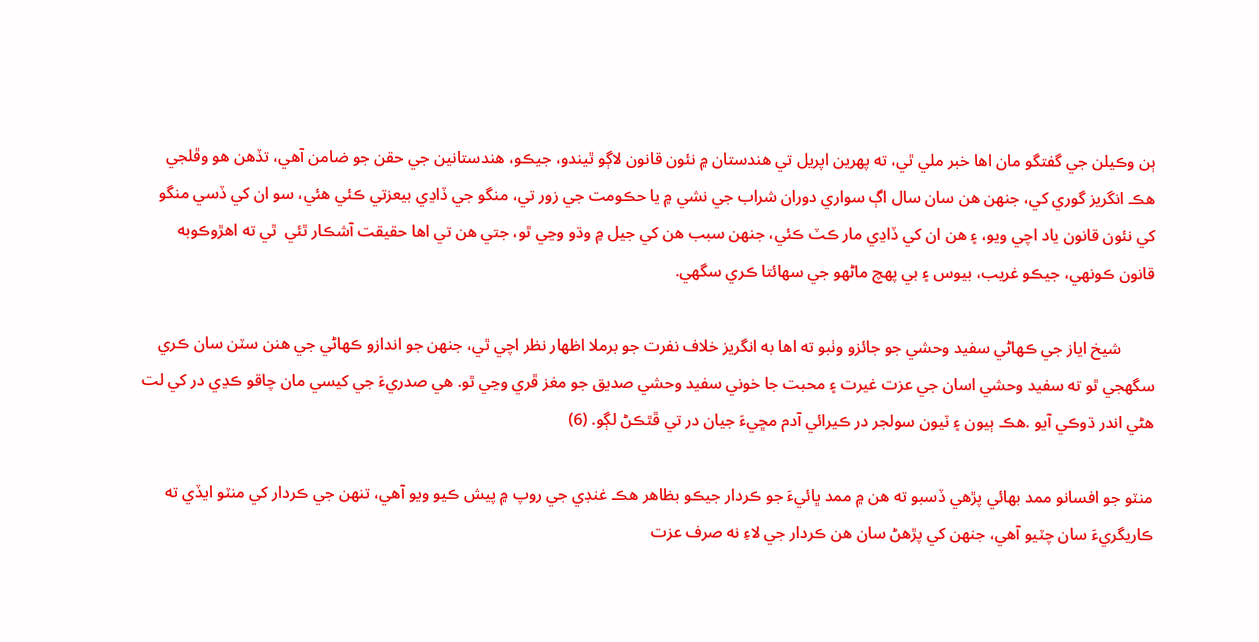ٻن وڪيلن جي گفتگو مان اها خبر ملي ٿي، ته پهرين اپريل تي هندستان ۾ نئون قانون لاڳو ٿيندو، جيڪو، هندستانين جي حقن جو ضامن آهي، تڏهن هو وڦلجي هڪ انگريز گوري کي، جنهن هن سان سال اڳ سواري دوران شراب جي نشي ۾ يا حڪومت جي زور تي، منگو جي ڏاڍي بيعزتي ڪئي هئي، سو ان کي ڏسي منگو کي نئون قانون ياد اچي ويو، ۽ هن ان کي ڏاڍي مار ڪٽ ڪئي، جنهن سبب هن کي جيل ۾ وڌو وڃي ٿو، جتي هن تي اها حقيقت آشڪار ٿئي  ٿي ته اهڙوڪوبه قانون ڪونهي، جيڪو غريب، بيوس ۽ بي پهچ ماڻهو جي سهائتا ڪري سگهي.

        شيخ اياز جي ڪهاڻي سفيد وحشي جو جائزو وٺبو ته اها به انگريز خلاف نفرت جو برملا اظهار نظر اچي ٿي، جنهن جو اندازو ڪهاڻي جي هنن سٽن سان ڪري سگهجي ٿو ته سفيد وحشي اسان جي عزت غيرت ۽ محبت جا خوني سفيد وحشي صديق جو مغز ڦري وڃي ٿو. هي صدريءَ جي کيسي مان چاقو ڪڍي در کي لت هڻي اندر ڌوڪي آيو .هڪ ٻيون ۽ ٽيون سولجر در ڪيرائي آدم مڇيءَ جيان در تي ڦٿڪڻ لڳو. (6)

منٽو جو افسانو ممد بهائي پڙهي ڏسبو ته هن ۾ ممد ڀائيءَ جو ڪردار جيڪو بظاهر هڪ غنڊي جي روپ ۾ پيش ڪيو ويو آهي، تنهن جي ڪردار کي منٽو ايڏي ته  ڪاريگريءَ سان چٽيو آهي، جنهن کي پڙهڻ سان هن ڪردار جي لاءِ نه صرف عزت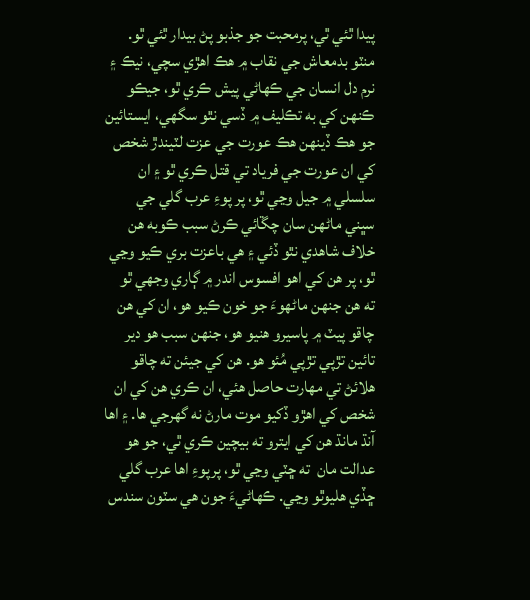پيدا ٿئي ٿي، پرمحبت جو جذبو پڻ بيدار ٿئي ٿو. منٽو بدمعاش جي نقاب ۾ هڪ اهڙي سچي، نيڪ ۽ نرم دل انسان جي ڪهاڻي پيش ڪري ٿو، جيڪو ڪنهن کي به تڪليف ۾ ڏسي نٿو سگهي، ايستائين جو هڪ ڏينهن هڪ عورت جي عزت لٽيندڙ شخص کي ان عورت جي فرياد تي قتل ڪري ٿو ۽ ان سلسلي ۾ جيل وڃي ٿو، پر پوءِ عرب گلي جي سڀني ماڻهن سان چڱائي ڪرڻ سبب ڪوبه هن خلاف شاهدي نٿو ڏئي ۽ هي باعزت بري ڪيو وڃي ٿو، پر هن کي اهو افسوس اندر ۾ ڳاري وجهي ٿو  ته هن جنهن ماڻهوءَ جو خون ڪيو هو، ان کي هن چاقو پيٽ ۾ پاسيرو هنيو هو، جنهن سبب هو دير تائين تڙپي تڙپي مُئو هو. هن کي جيئن ته چاقو هلائڻ تي مهارت حاصل هئي، ان ڪري هن کي ان شخص کي اهڙو ڏکيو موت مارڻ نه گهرجي ها. ۽ اها آنڌ مانڌ هن کي ايترو ته بيچين ڪري ٿي، جو هو عدالت مان  ته ڇٽي وڃي ٿو، پرپوءِ اها عرب گلي ڇڏي هليوٿو وڃي. ڪهاڻيءَ جون هي سٽون سندس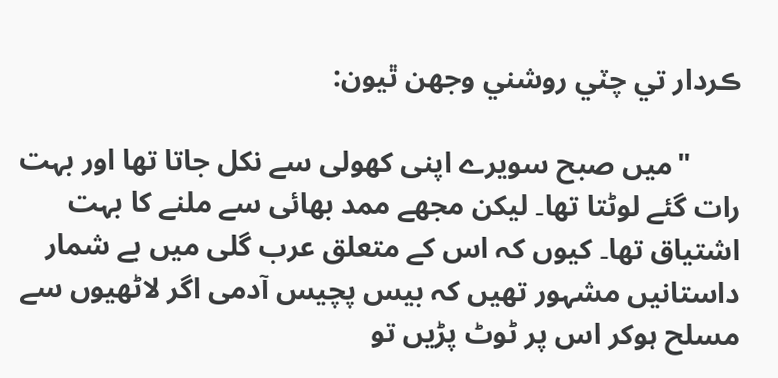ڪردار تي چٽي روشني وجهن ٿيون:

       "میں صبح سویرے اپنی کهولی سے نکل جاتا تها اور بہت رات گئے لوٹتا تها۔ لیکن مجهے ممد بهائی سے ملنے کا بہت اشتیاق تها۔ کیوں کہ اس کے متعلق عرب گلی میں بے شمار داستانیں مشہور تهیں کہ بیس پچیس آدمی اگر لاٹهیوں سے مسلح ہوکر اس پر ٹوٹ پڑیں تو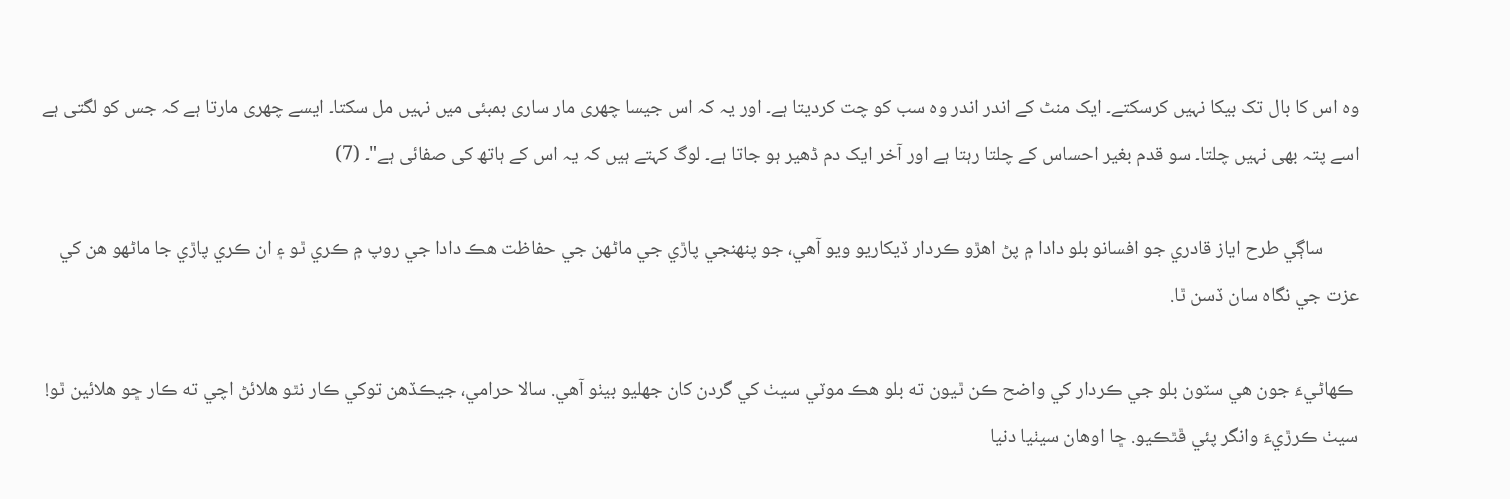وہ اس کا بال تک بیکا نہیں کرسکتے۔ ایک منٹ کے اندر اندر وہ سب کو چت کردیتا ہے۔ اور یہ کہ اس جیسا چهری مار ساری بمبئی میں نہیں مل سکتا۔ ایسے چهری مارتا ہے کہ جس کو لگتی ہے اسے پتہ بهی نہیں چلتا۔ سو قدم بغیر احساس کے چلتا رہتا ہے اور آخر ایک دم ڈهیر ہو جاتا ہے۔ لوگ کہتے ہیں کہ یہ اس کے ہاتھ کی صفائی ہے"۔ (7)

        ساڳي طرح اياز قادري جو افسانو بلو دادا ۾ پڻ اهڙو ڪردار ڏيکاريو ويو آهي، جو پنهنجي پاڙي جي ماڻهن جي حفاظت هڪ دادا جي روپ ۾ ڪري ٿو ۽ ان ڪري پاڙي جا ماڻهو هن کي عزت جي نگاه سان ڏسن ٿا.

 ڪهاڻيءَ جون هي سٽون بلو جي ڪردار کي واضح ڪن ٿيون ته بلو هڪ موٽي سيٺ کي گردن کان جهليو بيٺو آهي. سالا حرامي، جيڪڏهن توکي ڪار نٿو هلائڻ اچي ته ڪار ڇو هلائين ٿو! سيٺ ڪرڙيءَ وانگر پئي ڦٿڪيو. ڇا اوهان سيٺيا دنيا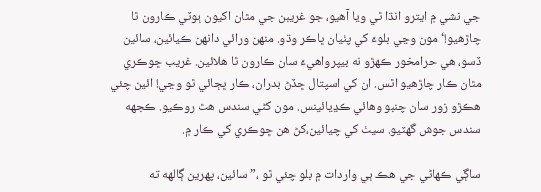جي نشي ۾ ايترو انڌا ٿي ويا آهيو، جو غريبن جي مٿان اکيون ٻوٽي ڪارون ٿا چاڙهيو!‘ مون وڃي بلوءَ کي پٺيان ڀاڪر وڌو. منهن ورائي دانهن ڪيائين، سائين ڏسو، هي حرامخور ڪهڙو نه بيپرواهيءَ سان ڪارون ٿا هلائين. غريب ڇوڪري مٿان ڪار چاڙهيو اٿس. ان کي اسپتال ڇڏڻ بدران، ڪار ڀڄائي ٿو وڃي! ائين چئي هڪڙو زور سان چنبو وهائي ڪڍيائينس. مون کڻي سندس هٿ روڪيو. ڪجهه سندس جوش گهٽيو. سيٺ کي چيائين،کڻ هن ڇوڪري کي ڪار ۾.

ساڳي ڪهاڻي جي هڪ ٻي واردات ۾ بلو چئي ٿو ،”سائين، پهرين ڳالهه ته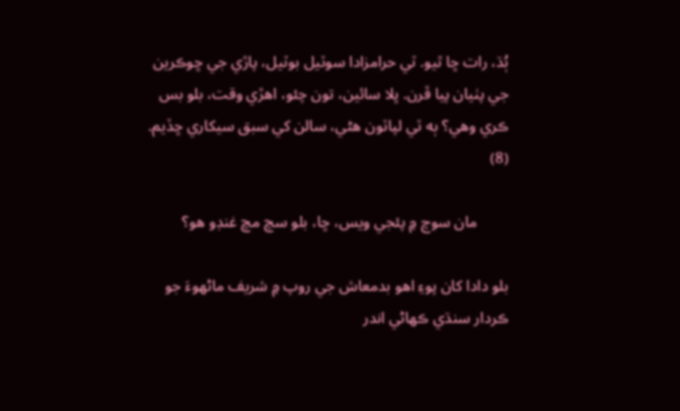ٻُڌ، رات ڇا ٿيو. ٽي حرامزادا سوٽيل بوٽيل، پاڙي جي ڇوڪرين جي پٺيان پيا ڦرن. ڀلا سائين، تون چئو، اهڙي وقت، بلو بس ڪري وهي؟ ٻه ٽي لپاٽون هڻي، سالن کي سبق سيکاري ڇڏيم.  (8)

        مان سوچ ۾ پئجي ويس، ڇا، بلو سچ مچ غنڊو هو؟

بلو دادا کان پوءِ اهو بدمعاش جي روپ ۾ شريف ماڻهوءَ جو ڪردار سنڌي ڪهاڻي اندر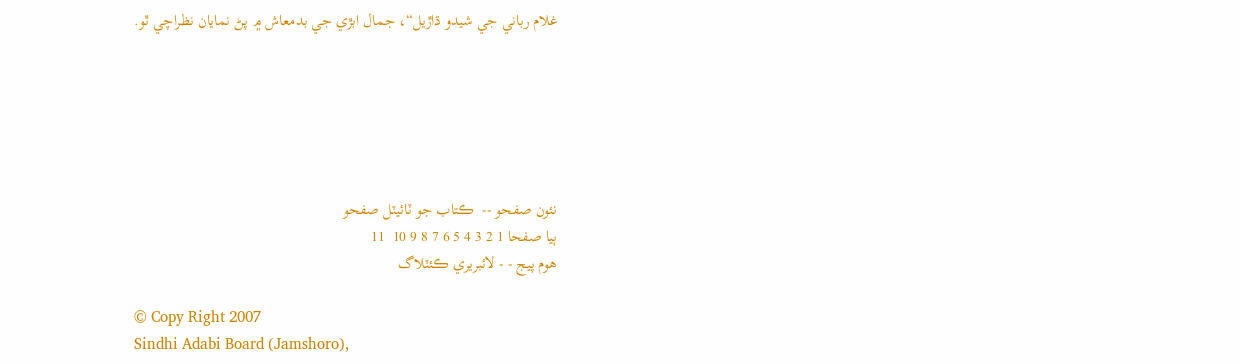غلام رباني جي شيدو ڌاڙيل“، جمال ابڙي جي بدمعاش ۾ پڻ نمايان نظراچي ٿو.






نئون صفحو --  ڪتاب جو ٽائيٽل صفحو
ٻيا صفحا 1 2 3 4 5 6 7 8 9 10  11
هوم پيج - - لائبريري ڪئٽلاگ

© Copy Right 2007
Sindhi Adabi Board (Jamshoro),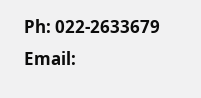Ph: 022-2633679 Email: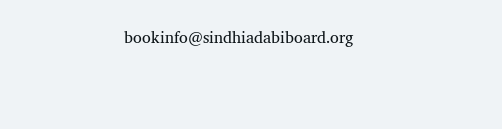bookinfo@sindhiadabiboard.org